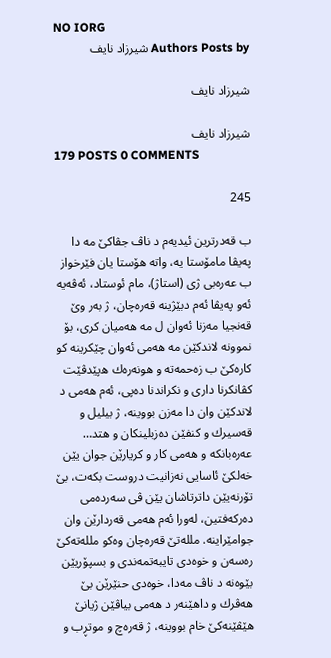NO IORG
Authors Posts by شیرزاد نایف

شیرزاد نایف

شیرزاد نایف
179 POSTS 0 COMMENTS

245

ب قه‌درترین ئیدیه‌م د ناڤ جڤاكێ مه‌ دا په‌یڤا مامۆستا یه‌، واته‌ هۆستا یان فێرخواز ب عه‌ره‌بى ژى (استاژ)، مام ئوستاد، ئه‌ڤه‌یه‌ ئه‌و په‌یڤا ئه‌م دبێژینه‌ قه‌ره‌چان، ژ به‌ر وێ قه‌نجیا مه‌زنا ئه‌وان ل مه‌ هه‌میان كرى، بۆ نموونه‌ لاندكێن مه‌ هه‌مى ئه‌وان چێكرینه‌ كو كاره‌كێ ب زه‌حمه‌ته‌ و هونه‌ره‌ك ه‌پێدڤێت كڤانكرنا دارى و نكراندنا ده‌پى، ئه‌م هه‌مى د لاندكێن وان دا مه‌زن بووینه‌، ژ بیلیل و قه‌سیرك و كنفێن ده‌زبلینكان و هتد… عه‌ره‌بانكه‌ و هه‌مى كار و كریارێن جوان یێن خه‌لكێ ئاسایى نه‌زانیت دروست بكه‌ت، بێ تۆرنه‌یێن داترتاشان یێن ڤى سه‌رده‌مى ده‌ركه‌فتین، له‌ورا ئه‌م هه‌مى قه‌ردارێن وان جوامێراینه‌. ملله‌تێ قه‌ره‌چان وه‌كو ملله‌ته‌كێ ره‌سه‌ن و خوه‌دى تایبه‌تمه‌ندى و بسپۆریێن بێوه‌نه‌ د ناڤ مه‌دا، خوه‌دى حنێرێن بێ هه‌ڤرك و داهێنه‌ر د هه‌مى بیاڤێن ژیانێ هێڤێنه‌كێ خام بووینه‌، ژ قه‌ره‌چ و موتڕب و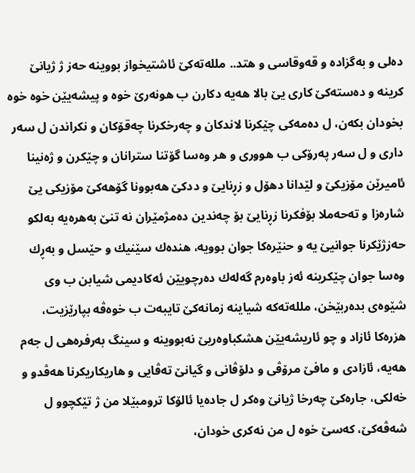ده‌لى و به‌گزاده‌ و قه‌وقاسى و هتد.. ملله‌ته‌كێ ئاشتیخواز بووینه‌ حه‌ز ژ ژیانێ كرینه‌ و ده‌سته‌كێ كارى یێ بالا هه‌یه‌ دكارن ب هونه‌رێ خوه‌ و پیشه‌یێن خوه‌ خوه‌ بخودان بكه‌ن، ل ده‌مه‌كى چێكرنا لاندكان و چه‌رخكرنا چه‌قۆكان و نكراندن ل سه‌ر دارى و ل سه‌ر په‌رۆكى ب هوورى و هر وه‌سا گۆتنا سترانان و چێكرن و ژه‌نینا ئامیرێن مۆزیكێ و لێدانا دهۆل و زڕنایێ و ددكێ هه‌بوونا گۆهه‌كێ مۆزیكى یێ شاره‌زا و ته‌حه‌ملا بۆفكرنا زڕنایێ بۆ چه‌ندین ده‌مژمێران نه‌ تنێ به‌هره‌یه‌ به‌لكو حه‌زژێكرنا جوانیێ یه‌ و حنێره‌كا جوان بوویه‌، هنده‌ك سێنیك و حێسل و به‌ڕك وه‌سا جوان چێكرینه‌ ئه‌ز باوه‌رم گه‌له‌ك ده‌رچویێن ئه‌كادیمى شیابن ب وى شێوه‌ى بده‌ربێخن، ملله‌ته‌كه‌ شیاینه‌ زمانه‌كێ تایبه‌ت ب خوه‌ڤه‌ بپارێزیت، هزره‌كا ئازاد و چو ئاریشه‌یێن هشكباوه‌ریێ نه‌بووینه‌ و سینگ به‌رفره‌هى ل جه‌م هه‌یه‌، ئازادی و مافێ مرۆڤى و دلۆڤانى و گیانێ ته‌ڤایى و هاریكاریكرنا هه‌ڤدو و خه‌لكى، جاره‌كێ چه‌رخا ژیانێ وه‌كر ل جاده‌یا ئالۆكا ترومبێلا من ژ تێكچوو ل شه‌ڤه‌كێ، كه‌سێ خوه‌ ل من نه‌كرى خودان،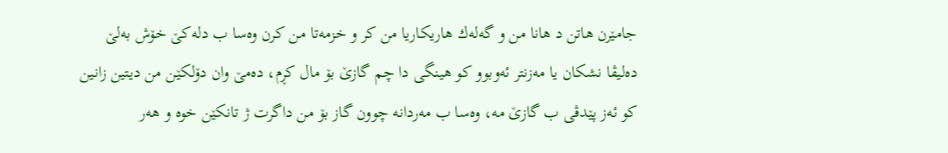جامێرن هاتن د هانا من و گه‌له‌ك هاریكاریا من كر و خزمه‌تا من كرن وه‌سا ب دله‌كێ خۆش به‌لێ ده‌لیڤا نشكان یا مه‌زنتر ئه‌وبوو كو هینگى دا چم گازێ بۆ مال كڕم، ده‌مێ وان دۆلكێن من دیتین زانین كو ئه‌ز پێدڤى ب گازێ مه‌، وه‌سا ب مه‌ردانه‌ چوون گاز بۆ من داگرت ژ تانكێن خوه‌ و هه‌ر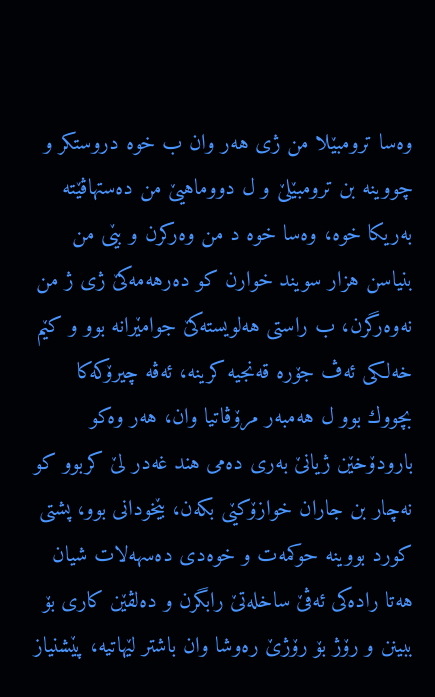وه‌سا ترومبێلا من ژى هه‌ر وان ب خوه‌ دروستكر و چووینه‌ بن ترومبێلێ و ل دووماهیێ من ده‌ستهاڤێته‌ به‌ریكا خوه‌، وه‌سا خوه‌ د من وه‌ركرن و بێى من بنیاسن هزار سویند خوارن كو ده‌رهه‌مه‌كێ ژى ژ من نه‌وه‌رگرن، ب راستى هه‌لویسته‌كێ جوامێرانه‌ بوو و كێم خه‌لكى ئه‌ڤ جۆره‌ قه‌نجیه‌ كرینه‌، ئه‌ڤه‌ چیرۆكه‌كا بچووك بوو ل هه‌مبه‌ر مرۆڤاتیا وان، هه‌ر وه‌كو بارودۆخێن ژیانێ به‌رى ده‌مى هند غه‌در لێ كربوو كو نه‌چار بن جاران خوازۆكێى بكه‌ن، بێخودانى بوو، پشتى كورد بووینه‌ حوكمه‌ت و خوه‌دى ده‌سهه‌لات شیان هه‌تا راده‌كى ئه‌ڤێ ساخله‌تێ رابگرن و ده‌لڤێن كارى بۆ ببینن و رۆژ بۆ رۆژێ ره‌وشا وان باشتر لێهاتیه‌، پێشنیاز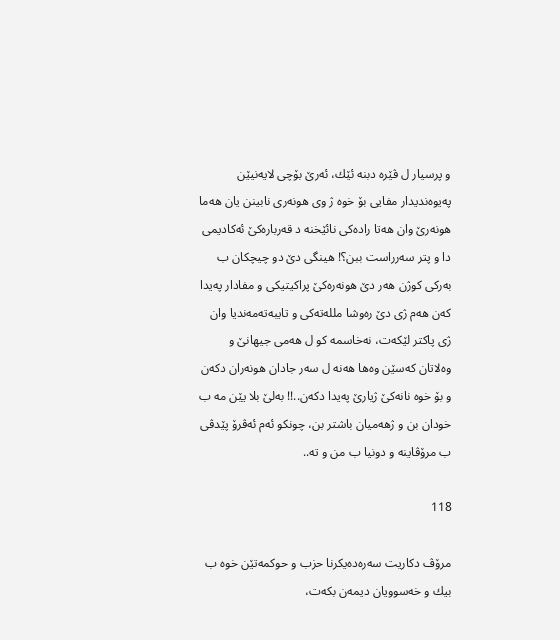و پرسیار ل ڤێره‌ دبنه‌ ئێك، ئه‌رێ بۆچى لایه‌نیێن په‌یوه‌ندیدار مفایى بۆ خوه‌ ژ وى هونه‌رى نابینن یان هه‌ما هونه‌رێ وان هه‌تا راده‌كى نائێخنه‌ د قه‌رباره‌كێ ئه‌كادیمى دا و پتر سه‌رراست ببن؟! هینگى دێ دو چیچكان ب به‌ركى كوژن هه‌ر دێ هونه‌ره‌كێ پراكیتیكى و مفادار په‌یدا كه‌ن هه‌م ژى دێ ره‌وشا ملله‌ته‌كى و تایبه‌ته‌مه‌ندیا وان ژى پاكتر لێكه‌ت، نه‌خاسمه‌ كو ل هه‌مى جیهانێ و وه‌لاتان كه‌سێن وه‌ها هه‌نه‌ ل سه‌ر جادان هونه‌ران دكه‌ن و بۆ خوه‌ نانه‌كێ ژیارێ په‌یدا دكه‌ن..!! به‌لێ بلا یێن مه‌ ب خودان بن و ژهه‌میان باشتر بن، چونكو ئه‌م ئه‌ڤرۆ پێدڤى ب مرۆڤاینه‌ و دونیا ب من و ته‌..

118

مرۆڤ دكاریت سه‌ره‌ده‌یكرنا حزب و حوكمه‌تێن خوه‌ ب بیك و خه‌سوویان دیمه‌ن بكه‌ت،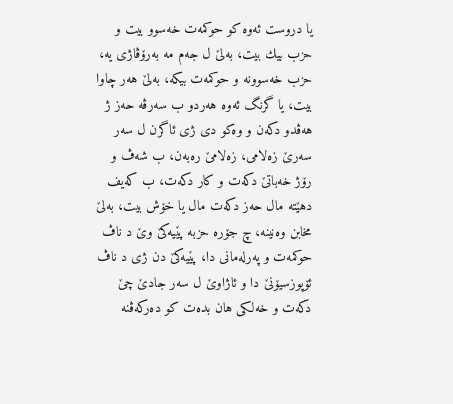یا دروست ئه‌وه‌ كو حوكمه‌ت خه‌سوو بیت و حزب بیك بیت، به‌لێ ل جه‌م مه‌ به‌رۆڤاژى یه‌، حزب خه‌سوونه‌ و حوكمه‌ت بیكه‌، به‌لێ هه‌ر چاوا بیت، یا گرنگ ئه‌وه‌ هه‌ردو ب سه‌رڤه‌ حه‌ز ژ هه‌ڤدو دكه‌ن و وه‌كو دى ژى ئاگرن ل سه‌ر سه‌رێ زه‌لامى، زه‌لامێ ره‌به‌ن، ب شه‌ڤ و رۆژ خه‌باتێ دكه‌ت و كار دكه‌ت، ب كه‌یف دهێته‌ مال حه‌ز دكه‌ت مال یا خۆش بیت، به‌لێ مخابن وه‌نینه‌، چ جۆره‌ حزبه‌ پێیه‌كێ وێ د ناڤ حوكمه‌ت و په‌رله‌مانى دا، پێیه‌كێ دن ژى د ناڤ ئۆپوزسیۆنێ دا و ئاژاوێ ل سه‌ر جادێ چێ دكه‌ت و خه‌لكى هان بده‌ت كو ده‌ركه‌ڤنه‌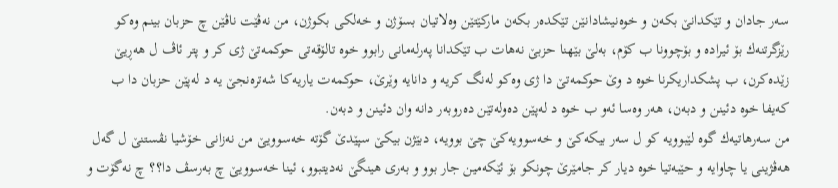سه‌ر جادان و تێكدانێ بكه‌ن و خوه‌نیشادانێن تێكده‌ر بكه‌ن ماركێتێن وه‌لاتیان بسۆژن و خه‌لكى بكوژن، من نه‌ڤێت ناڤێن چ حزبان بینم وه‌كو رێزگرتنه‌ك بۆ ئیراده‌ و بۆچوونا ب كۆم، به‌لێ بێهنا حزبێ نه‌هات ب تێكدانا په‌رله‌مانى رابوو خوه‌ تالۆقه‌تى حوكمه‌تێ ژى كر و پتر ئاڤ ل هه‌ڕیێ زێده‌كرن، ب پشكداریكرنا خوه‌ د وێ حوكمه‌تێ دا ژى وه‌كو له‌نگ كریه‌ و دانایه‌ وێرێ، حوكمه‌ت یاریه‌كا شه‌تره‌نجێ یه‌ د له‌پێن حزبان دا ب كه‌یفا خوه‌ دئینن و دبه‌ن، هه‌ر وه‌سا ئه‌و ب خوه‌ د له‌پێن ده‌وله‌تێن ده‌روبه‌ر دانه‌ وان دئینن و دبه‌ن.
من سه‌رهاتیه‌ك گوه لێبوویه‌ كو ل سه‌ر بیكه‌كێ و خه‌سوویه‌كێ چێ بوویه‌، دبێژن بیكێ سپێدێ گۆته‌ خه‌سوویێ من نه‌زانى خۆشیا نڤستنێ ل گه‌ل هه‌ڤژینى یا چاوایه‌ و حێبه‌تیا خوه‌ دیار كر جامێرێ چونكو بۆ ئێكه‌مین جار بوو و به‌رى هینگێ نه‌دیتبوو، ئینا خه‌سوویێ چ به‌رسڤ دا؟؟ چ نه‌گۆت و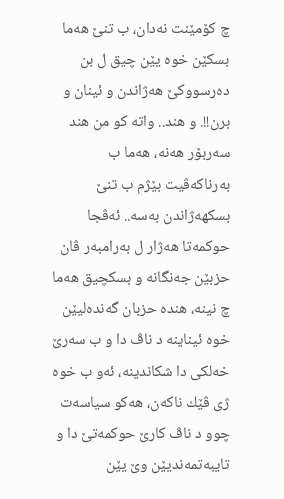چ كۆمێنت نه‌دان، ب تنێ هه‌ما بسكێن خوه‌ یێن چیق ل بن ده‌رسووكێ هه‌ژاندن و ئینان و برن!!. و هند.. واته‌ كو من هند سه‌ربۆر هه‌نه‌، هه‌ما ب به‌رناكه‌ڤیت بێژم ب تنێ بسكهه‌ژاندن به‌سه‌.. ئه‌ڤجا حوكمه‌تا هه‌ژار ل به‌رامبه‌ر ڤان حزبێن جه‌نگانه‌ و بسكچیق هه‌ما چ نینه‌، هنده‌ حزبان گه‌نده‌لیێن خوه‌ ئیناینه‌ د ناڤ دا و ب سه‌رێ خه‌لكى دا شكاندینه‌، ئه‌و ب خوه‌ ژى ڤێك ناكه‌ن، هه‌كو سیاسه‌ت چوو د ناڤ كارێ حوكمه‌تێ دا و تایبه‌تمه‌ندیێن وێ یێن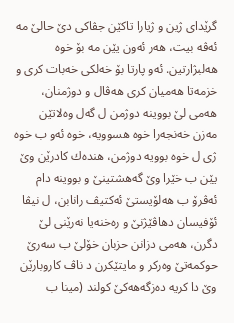گرێدای ژین و ژیارا تاكێن جڤاكى دێ حالێ مه‌ ئه‌ڤه‌ بیت، هه‌ر ئه‌ون یێن مه‌ بۆ خوه‌ هه‌لبژارتین. ئه‌و پارتا بۆ خه‌لكى خه‌بات كری و خزمه‌تا هه‌میان كرى هه‌ڤال و دوژمنان، هه‌مى لێ بووینه‌ دوژمن ل گه‌ل وه‌لاتێن مه‌زن خه‌نجه‌را خوه‌ هسوویه‌، خوه‌ ئه‌و ب خوه‌ ژى ل خوه‌ بوویه‌ دوژمن، هنده‌ك كادرێن وێ یێن ب خێرا وێ گه‌هشتینێ و بووینه‌ دام ئه‌ڤرۆ ب هه‌لۆیستێ ئه‌كتیڤ رانابن، ل نیڤا ئۆفیسان دهاڤێژنێ و ره‌خنه‌یا نه‌رێنى لێ دگرن، هه‌مى دزانن حزبان خۆلێ ب سه‌رێ حوكمه‌تێ وه‌ركر و مایتێكرن د ناڤ كاروبارێن وێ دا كریه‌ ده‌زگه‌هه‌كێ كولند (مینا ب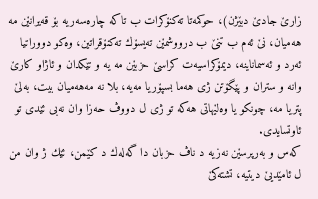زارێ جادێ دبێژن)، حوكمه‌تا ته‌كنۆكرات ب تاكه‌ چاره‌سه‌ریه‌ بۆ قه‌یرانێن مه‌ هه‌میان، نێ ئه‌م ب تنێ ب درووشمێن ته‌یسۆك ته‌كنۆقراتین، وه‌كو دووراتیا ئه‌رد و ئه‌سماناینه‌، دیمۆكراسیه‌ت كراسێ حزبێن مه‌ یه‌ و تێكدان و ئاژاو كارێ وانه‌ و ستران و پێگۆتن ژى هه‌ما بسپۆریا مه‌یه‌، بلا نه‌ مه‌هه‌میان بیت، به‌لێ پتریا مه‌، چونكو یا وه‌لێهاتى هه‌كه‌ تو ژى ل دووڤ حه‌زا وان نه‌بى ئێدى تو ئاوتسایدى.
كه‌س و به‌رپرسێن نه‌زیه د ناڤ حزبان دا گه‌له‌ك د كێمن، ئێك ژ وان من ل ئامێدیێ دیتیه‌، تشته‌كێ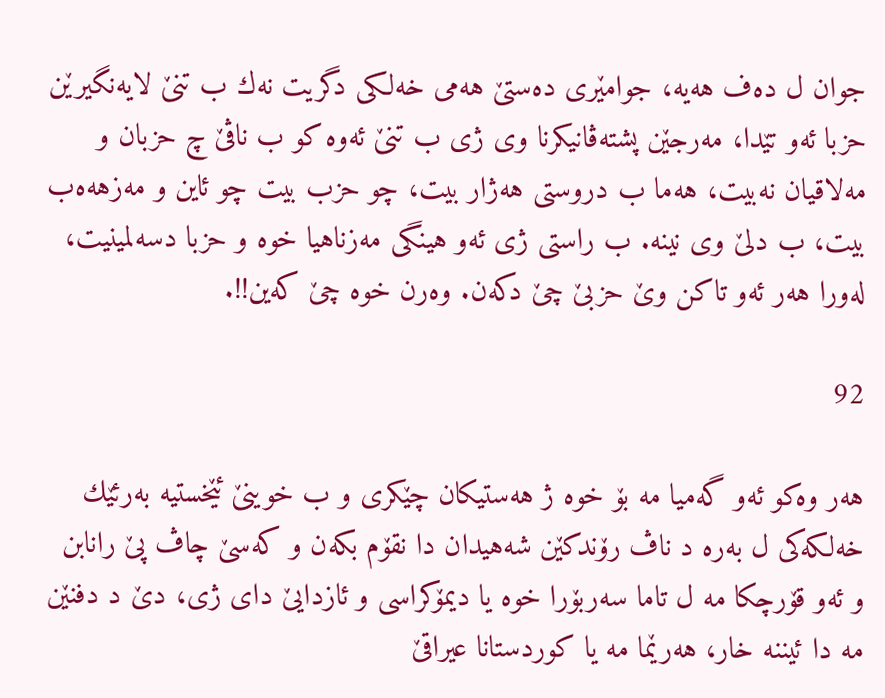جوان ل ده‌ف هه‌یه‌، جوامێرى ده‌ستێ هه‌مى خه‌لكى دگریت نه‌ك ب تنێ لایه‌نگیرێن حزبا ئه‌و تێدا، مه‌رجێن پشته‌ڤانیكرنا وى ژى ب تنێ ئه‌وه‌ كو ب ناڤێ چ حزبان و مه‌لاقیان نه‌بیت، هه‌ما ب دروستى هه‌ژار بیت، چو حزب بیت چو ئاین و مه‌زهه‌ه‌ب بیت، ب دلێ وى نینه‌. ب راستى ژى ئه‌و هینگى مه‌زناهیا خوه‌ و حزبا دسه‌لمینیت، له‌ورا هه‌ر ئه‌و تاكن وێ حزبێ چێ دكه‌ن. وه‌رن خوه‌ چێ كه‌ین!!.

92

هه‌ر وه‌كو ئه‌و گه‌میا مه‌ بۆ خوه‌ ژ هه‌ستیكان چێكرى و ب خوینێ ئێخستیه‌ به‌رئێك خه‌لكه‌كى ل به‌ره‌ د ناڤ رۆندكێن شه‌هیدان دا نقۆم بكه‌ن و كه‌سێ چاڤ پێ رانابن و ئه‌و قۆرچكا مه‌ ل تاما سه‌ربۆرا خوه‌ یا دیمۆكراسى و ئازدایێ دای ژى، دێ د دفنێن مه‌ دا ئیننه‌ خار، هه‌رێما مه‌ یا كوردستانا عیراقێ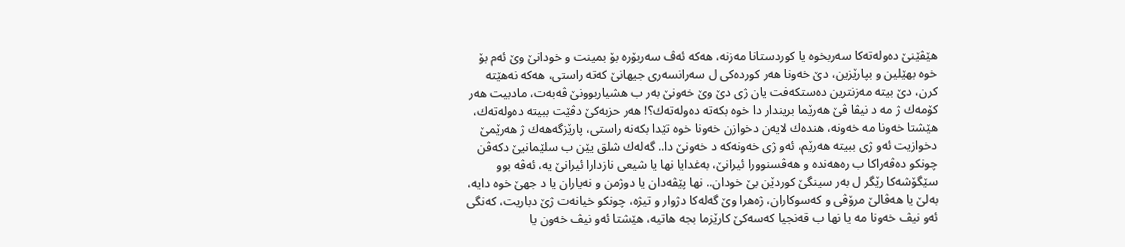هێڤێنێ ده‌وله‌ته‌كا سه‌ربخوه‌ یا كوردستانا مه‌زنه‌، هه‌كه‌ ئه‌ڤ سه‌ربۆره‌ بۆ بمینت و خودانێ وێ ئه‌م بۆ خوه‌ بهێلین و بپارێزین، دێ خه‌ونا هه‌ر كورده‌كى ل سه‌رانسه‌رى جیهانێ كه‌ته‌ راستى، هه‌كه‌ نه‌هێته‌ كرن، دێ بیته‌ مه‌زنترین ده‌ستكه‌فت یان ژى دێ وێ خه‌ونێ به‌ر ب هشیاربوونێ ڤه‌به‌ت، مادبیت هه‌ر كۆمه‌ك ژ مه‌ د نیڤا ڤێ هه‌رێما بریندار دا خوه‌ بكه‌ته‌ ده‌وله‌ته‌ك؟! هه‌ر حزبه‌كێ دڤێت ببیته‌ ده‌وله‌ته‌ك، هێشتا خه‌ونا مه‌ خه‌ونه‌، هنده‌ك لایه‌ن دخوازن خه‌ونا خوه‌ تێدا بكه‌نه‌ راستى، پارێزگه‌هه‌ك ژ هه‌رێمێ دخوازیت ئه‌و ژى ببیته‌ هه‌رێم، ئه‌و ژى خه‌ونه‌كه‌ د خه‌ونێ دا.. گه‌له‌ك شلق یێن ب سلێمانیێ دكه‌ڤن چونكو ده‌ڤه‌راكا ب ره‌هه‌نده‌ و هه‌ڤسنوورا ئیرانێ، به‌غدایا نها یا شیعى نازدارا ئیرانێ یه‌، ئه‌ڤه‌ بوو سێگۆشه‌كا رێگر ل به‌ر سینگێ كوردێن بێ خودان.. نها پێڤه‌دان یا دوژمن و نه‌یاران یا د جهێ خوه‌ دایه‌، به‌لێ یا هه‌ڤالێ مرۆڤى و كه‌سوكاران، ژه‌هرا وێ گه‌له‌كا دژوار و تیژه‌، چونكو خیانه‌ت ژێ دباریت، كه‌نگى ئه‌و نیڤ خه‌ونا مه‌ یا نها ب قه‌نجیا كه‌سه‌كێ كارێزما بجه هاتیه‌، هێشتا ئه‌و نیڤ خه‌ون یا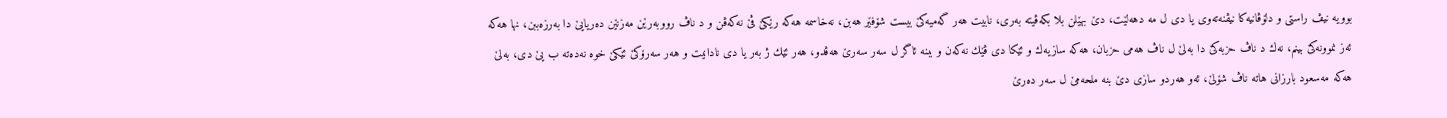بوویه‌ نیڤ راستى و دلۆڤانیه‌كا نیڤنه‌ته‌وى یا دى ل مه‌ دهه‌لێت، دێ بهێلن بلا بكه‌ڤیته‌ به‌رى، نابیت هه‌ر گه‌میه‌كێ بیست شۆفێر هه‌بن، نه‌خاسمه‌ هه‌كه‌ رێكێ ڤێ نه‌كه‌ڤن و د ناڤ رووبه‌رێن مه‌زنێن ده‌ریایێ دا به‌رزه‌ببن، نها هه‌كه‌ ئه‌ز نموونه‌كێ بینم، نه‌ك د ناڤ حزبه‌كێ دا به‌لێ ل ناڤ هه‌مى حزبان، هه‌كه‌ سازیه‌ك و ئێكا دى ڤێك نه‌كه‌ن و ببنه‌ ئاگر ل سه‌ر سه‌رێ هه‌ڤدو، هه‌ر ئێك ژ به‌ر یا دى نادانیت و هه‌ر سه‌رۆكێ ئێكێ خوه‌ نه‌ده‌ته‌ ب یێ دى، به‌لێ هه‌كه‌ مه‌سعود بارزانى هاته‌ ناڤ شۆلێ، ئه‌و هه‌ردو سازى دێ بنه‌ ملحه‌مێ ل سه‌ر ده‌رێ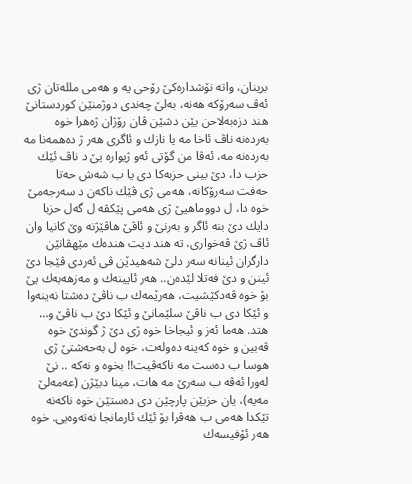برینان، واته‌ نۆشداره‌كێ رۆحى یه‌ و هه‌مى ملله‌تان ژى ئه‌ڤ سه‌رۆكه‌ هه‌نه‌، به‌لێ چه‌ندى دوژمنێن كوردستانێ هند دزه‌به‌لاحن یێن دشێن ڤان رۆژان ژه‌هرا خوه‌ به‌رده‌نه‌ ناڤ ئاخا مه‌ یا نازك و ئاگرى هه‌ر ژ ده‌همه‌نا مه‌ به‌رده‌نه‌ مه‌، ئه‌ڤا من گۆتى ئه‌و ژیواره‌ یێ د ناڤ ئێك حزب دا، دێ بینى حزبه‌كا دى یا ب شه‌ش حه‌تا حه‌فت سه‌رۆكانه‌، هه‌مى ژى ڤێك ناكه‌ن د سه‌رجه‌مێ خوه‌ دا، ل دووماهیێ ژى هه‌مى پێكڤه‌ ل گه‌ل حزبا دایك دێ بنه‌ ئاگر و به‌رنێ و ئاڤێ هاڤێژنه‌ وێ كانیا وان ئاڤ ژێ ڤه‌خوارى، ته‌ هند دیت هنده‌ك مێهڤانێن دارگران ئینانه‌ سه‌ر دلێ شه‌هیدێن ڤى ئه‌ردى ڤێجا دێ ئینن و دێ فه‌تلا لێده‌ن.. هه‌ر ئایینه‌ك و مه‌زهه‌به‌ك یێ بۆ خوه‌ ڤه‌دكێشیت، هه‌رێمه‌ك ب ناڤێ ده‌شتا نه‌ینه‌وا و ئێكا دى ب ناڤێ سلێمانێ و ئێكا دێ ب ناڤێ و… هتد. هه‌ما ئه‌ز و ئیجاخا خوه‌ ژى دێ ژ گوندێ خوه‌ ڤه‌بین و خوه‌ كه‌ینه‌ ده‌وله‌ت، خوه‌ ل به‌حه‌شتێ ژى هوسا ب ده‌ست مه‌ ناكه‌ڤیت!! بخوه‌ و نه‌كه‌ .. نێ له‌ورا ئه‌ڤه‌ ب سه‌رێ مه‌ هات، مینا دبێژن (عه‌مه‌لێ مه‌یه‌)، یان حزبێن پارچێن دى ده‌ستێن خوه‌ ناكه‌نه‌ تێكدا هه‌مى ب هه‌ڤرا بۆ ئێك ئارمانجا نه‌ته‌وه‌یى. خوه‌ هه‌ر ئۆفیسه‌ك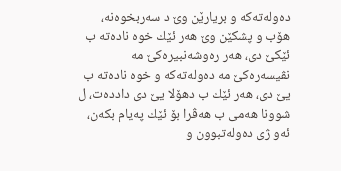ده‌وله‌ته‌كه‌ و بریارێن وێ د سه‌ربخوه‌نه‌، هۆب و پشكێن وێ هه‌ر ئێك خوه‌ ناده‌ته‌ ب ئێكێ دى، هه‌ر ره‌وشه‌نبیره‌كێ مه‌ نڤیسه‌ره‌كێ مه‌ ده‌وله‌ته‌كه‌ و خوه‌ ناده‌ته‌ ب یێ دى، هه‌ر ئێك ب دهۆلا یێ دى دادده‌ت، ل شوونا هه‌مى ب هه‌ڤرا بۆ ئێك په‌یام بكه‌ن، ئه‌و ژى ده‌وله‌تبوون و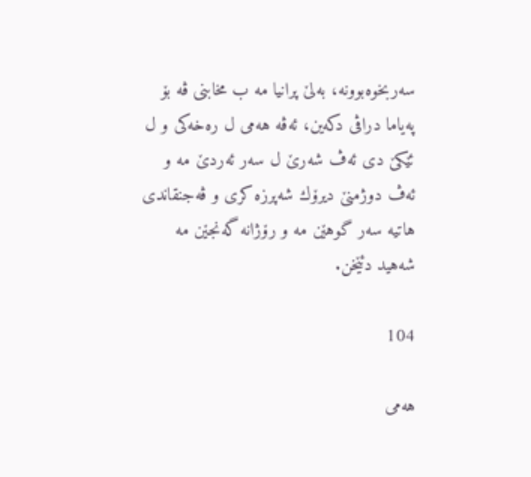سه‌ربخوه‌بوونه‌، به‌لێ پرانیا مه‌ ب مخابنی ڤه‌ بۆ په‌یاما دراڤى دكه‌ین، ئه‌ڤه‌ هه‌مى ل ره‌خه‌كى و ل ئێكێ دى ئه‌ڤ شه‌رێ ل سه‌ر ئه‌ردێ مه‌ و ئه‌ڤ دوژمنێ دیرۆك شه‌پرزه‌ كری و ڤه‌جنقاندى هاتیه‌ سه‌ر گوهێن مه‌ و رۆژانه‌ گه‌نجێن مه‌ شه‌هید دئێخن.

104

هه‌مى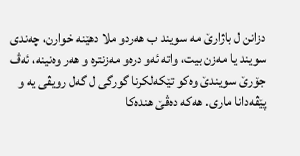دزانن ل باژارێ مه‌ سویند ب هه‌ردو ملا دهێنه‌ خوارن، چه‌ندى سویند یا مه‌زن بیت، واته‌ ئه‌و دره‌و مه‌زنتره‌ و هه‌ر وه‌نینه‌، ئه‌ڤ جۆرێ سویندێ وه‌كو تێكه‌لكرنا گورگى ل گه‌ل رویڤى یه‌ و پێڤه‌دانا مارى. هه‌كه‌ ده‌ڤێ هنده‌كا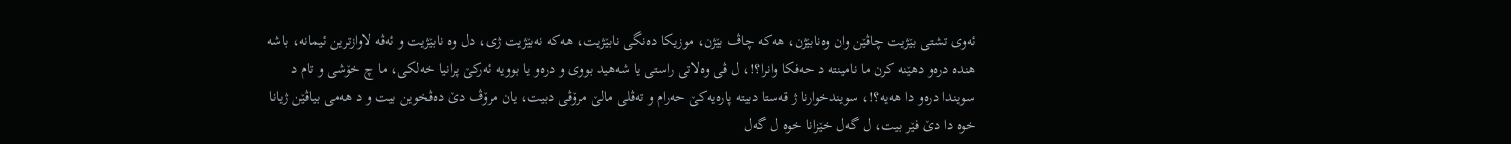ئه‌وى تشتى بێژیت چاڤێن وان وه‌نابێژن، هه‌كه‌ چاڤ بێژن، موزیكا ده‌نگى نابێژیت، هه‌كه‌ نه‌بێژیت ژى، دل وه‌ نابێژیت و ئه‌ڤه‌ لاوازترین ئیمانه‌، باشه‌ هنده‌ دره‌و دهێنه‌ كرن ما نامینته‌ د حه‌فكا وانرا؟!، ل ڤى وه‌لاتى راستى یا شه‌هید بووی و دره‌و یا بوویه‌ ئه‌ركێ پرانیا خه‌لكى، ما چ خۆشى و تام د سویندا دره‌و دا هه‌یه‌؟!، سویندخوارنا ژ قه‌ستا دبیته‌ پاره‌یه‌كێ حه‌رام و ته‌ڤلى مالێ مرۆڤى دبیت، یان مرۆڤ دێ ده‌ڤخوین بیت و د هه‌مى بیاڤێن ژیانا خوه‌ دا دێ فێر بیت، ل گه‌ل خێزانا خوه‌ ل گه‌ل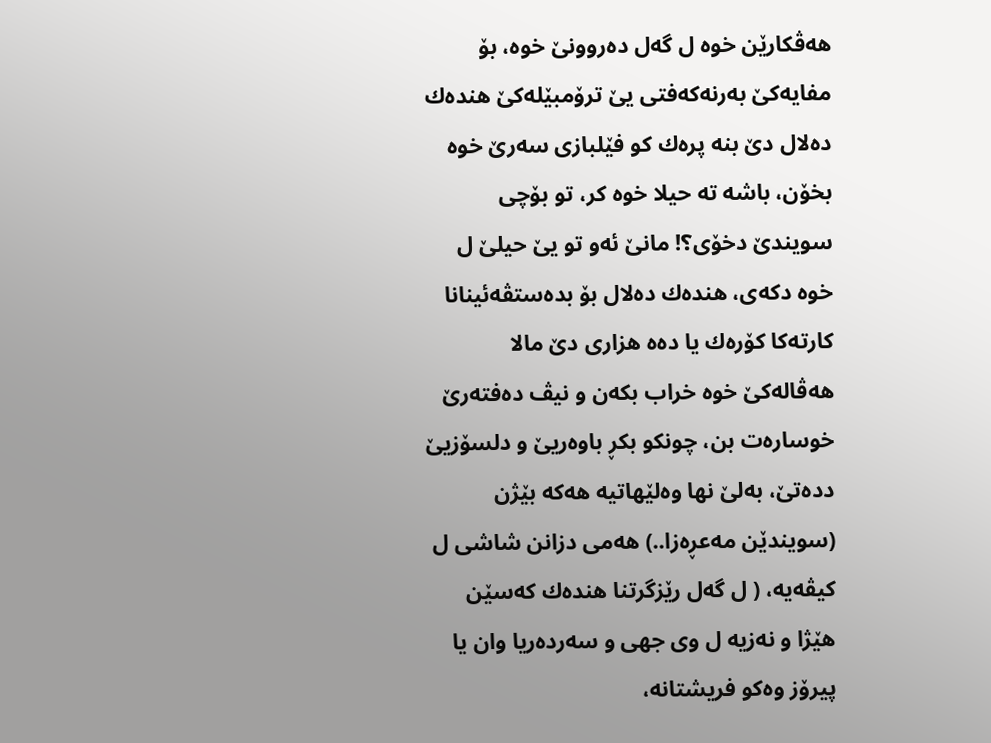هه‌ڤكارێن خوه‌ ل گه‌ل ده‌روونێ خوه‌، بۆ مفایه‌كێ به‌رنه‌كه‌فتى یێ ترۆمبێله‌كێ هنده‌ك ده‌لال دێ بنه‌ پره‌ك كو فێلبازى سه‌رێ خوه‌ بخۆن، باشه‌ ته‌ حیلا خوه‌ كر، تو بۆچى سویندێ دخۆى؟! مانێ ئه‌و تو یێ حیلێ ل خوه‌ دكه‌ى، هنده‌ك ده‌لال بۆ بده‌ستڤه‌ئینانا كارته‌كا كۆره‌ك یا ده‌ه هزارى دێ مالا هه‌ڤاله‌كێ خوه‌ خراب بكه‌ن و نیڤ ده‌فته‌رێ خوساره‌ت بن، چونكو بكڕ باوه‌ریێ و دلسۆزیێ دده‌تێ، به‌لێ نها وه‌لێهاتیه‌ هه‌كه‌ بێژن (سویندێن مه‌عڕه‌زا..) هه‌مى دزانن شاشى ل كیڤه‌یه‌، ( ل گه‌ل رێزگرتنا هنده‌ك كه‌سێن هێژا و نه‌زیه ل وى جهى و سه‌رده‌ریا وان یا پیرۆز وه‌كو فریشتانه‌،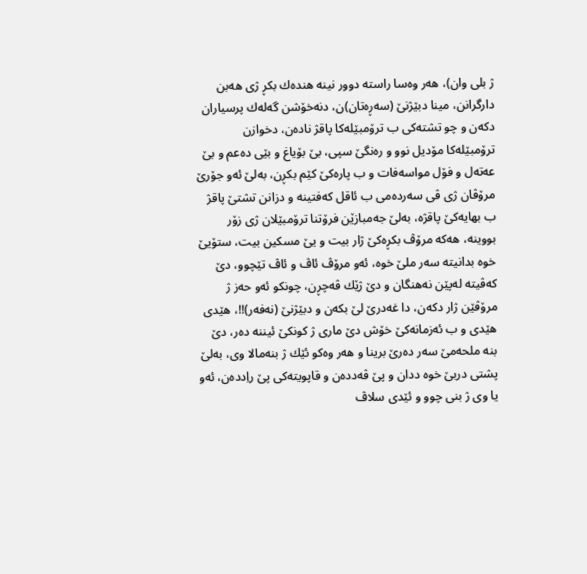ژ بلى وان)، هه‌ر وه‌سا راسته‌ دوور نینه‌ هنده‌ك بكڕ ژى هه‌بن دارگرانن، مینا دبێژنێ (سه‌ڕه‌تان)ن، دنه‌خۆشن گه‌له‌ك پرسیاران دكه‌ن و چو تشته‌كى ب ترۆمبێله‌كا پاقژ ناده‌ن، دخوازن ترۆمبێله‌كا مۆدیل نوو و ره‌نگێ سپى، بێ بۆیاغ و بێى ده‌عم و بێ عه‌ته‌ل و فۆل مواسه‌فات و ب پاره‌كێ كێم بكڕن، به‌لێ ئه‌و جۆرێ مرۆڤان ژى ڤى سه‌رده‌مى ب ئاقل كه‌فتینه‌ و دزانن تشتێ پاقژ ب بهایه‌كێ پاقژه‌، به‌لێ جه‌مبازێن فرۆتنا ترۆمبێلان ژى زۆر بووینه‌، هه‌كه‌ مرۆڤ بكڕه‌كێ ژار بیت و یێ مسكین بیت، ستۆیێ خوه‌ بدانیته‌ سه‌ر ملێ خوه‌، ئه‌و مرۆڤ ئاڤ و ئاڤ تێچوو، دێ كه‌ڤیته‌ له‌پێن نه‌هنگان و دێ ژێك ڤه‌چڕن، چونكو ئه‌و حه‌ز ژ مرۆڤێن ژار دكه‌ن، دا غه‌درێ لێ بكه‌ن و دبێژنێ (نه‌فه‌ر)!!، هێدى هێدى و ب ئه‌زمانه‌كێ خۆش دێ مارى ژ كونكێ ئیننه‌ ده‌ر، دێ بنه‌ ملحه‌مێ سه‌ر ده‌رێ برینا و هه‌ر وه‌كو ئێك ژ بنه‌مالا وى، به‌لێ پشتى دربێ خوه‌ ددان و پێ ڤه‌دده‌ن و قاپویته‌كى پێ راِدده‌ن، ئه‌و یا وى ژ بنى چوو و ئێدى سلاڤ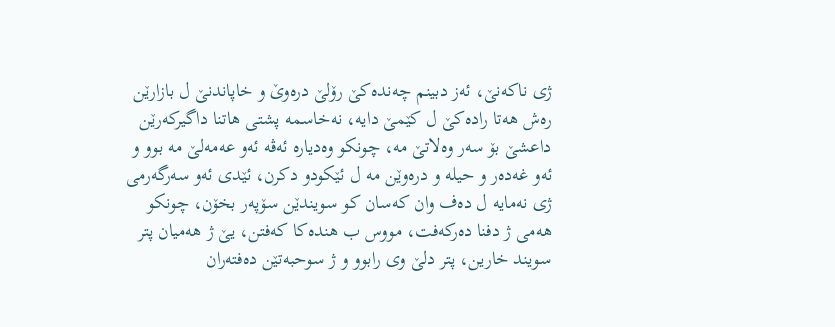ژى ناكه‌نێ، ئه‌ز دبینم چه‌نده‌كێ رۆلێ دره‌وێ و خاپاندنێ ل بازارێن ره‌ش هه‌تا راده‌كێ ل كێمێ دایه‌، نه‌خاسمه‌ پشتى هاتنا داگیركه‌رێن داعشێ بۆ سه‌ر وه‌لاتێ مه‌، چونكو وه‌دیاره‌ ئه‌ڤه‌ ئه‌و عه‌مه‌لێ مه‌ بوو و ئه‌و غه‌ده‌ر و حیله‌ و دره‌وێن مه‌ ل ئێكودو دكرن، ئێدى ئه‌و سه‌رگه‌رمى ژى نه‌مایه‌ ل ده‌ف وان كه‌سان كو سویندێن سۆپه‌ر بخۆن، چونكو هه‌مى ژ دفنا ده‌ركه‌فت، مووس ب هنده‌كا كه‌فتن، یێ ژ هه‌میان پتر سویند خارین، پتر دلێ وى رابوو و ژ سوحبه‌تێن ده‌فته‌ران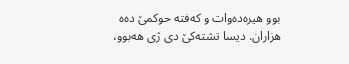بوو هیره‌ده‌وات و كه‌فته‌ حوكمێ ده‌ه هزاران. دیسا تشته‌كێ دى ژى هه‌بوو،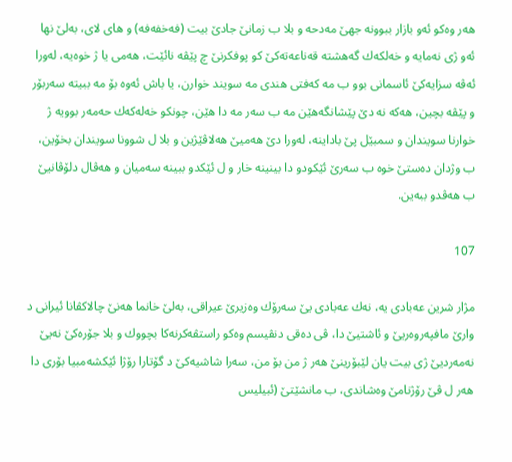هه‌ر وه‌كو ئه‌و بازار ببوونه‌ جهێ مه‌دحه‌ و بلا ب زمانێ جادێ بیت (فه‌خفه‌فه‌) و های لای، به‌لێ نها ئه‌و ژى نه‌مایه‌ و خه‌لكه‌ك گه‌هشته‌ قه‌ناعه‌ته‌كێ كو پوفكرنێ چ پێڤه‌ نائێت، هه‌مى یا ژ خوه‌یه‌، له‌ورا ئه‌ڤه‌ سزایه‌كێ ئاسمانى بوو ب مه‌ كه‌فتى هندى مه‌ سویند خوارن، یا باش ئه‌وه‌ بۆ مه‌ ببیته‌ سه‌ربۆر و پێڤه‌ بچین، هه‌كه‌ نه‌ دێ پێشانگه‌هێن مه‌ ب سه‌ر مه‌ دا هێن، چونكو خه‌له‌كه‌ك حه‌مه‌ر بوویه‌ ژ خوارنا سویندان و سمبێل پێ باداینه‌، له‌ورا دێ هه‌میێ هه‌لاڤێژین و بلا ل شوونا سویندان بخۆین، ب وژدان ده‌ستێ خوه‌ ب سه‌رێ ئێكودو دا بینینه‌ خار و ل ئێكدو ببینه‌ سه‌میان و هه‌ڤال دلۆڤانیێ ب هه‌ڤدو ببه‌ین.

107

مژار شرین عه‌بادى یه‌، نه‌ك عه‌بادى یێ سه‌رۆك وه‌زیرێ عیراقى، به‌لێ خانما هه‌نێ چالاكڤانا ئیرانى د وارێ مافپه‌روه‌ریێ و ئاشتیێ دا، ڤى ده‌قى دنڤیسم وه‌كو راستڤه‌كرنه‌كا بچووك و بلا جۆره‌كێ نه‌یێ نه‌مه‌ردیێ ژى بیت یان لێبۆرینێ هه‌ر ژ من بۆ من، سه‌را شاشیه‌كێ د گۆتارا رۆژا ئێكشه‌مبیا بۆری دا هه‌ر ل ڤێ رۆژنامێ وه‌شاندى، ب مانشێتێ (ئبیلیس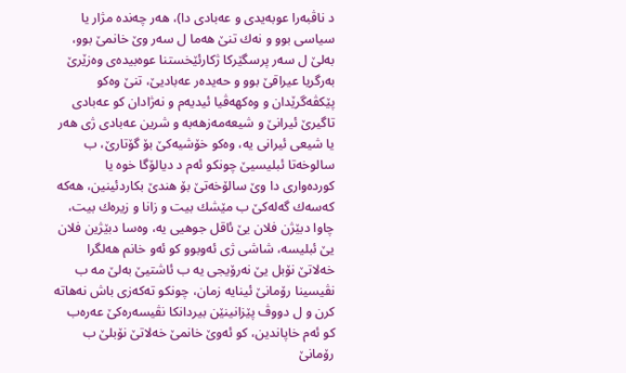د ناڤبه‌را عوبه‌یدى و عه‌بادى دا)، هه‌ر چه‌نده‌ مژار یا سیاسى بوو و نه‌ك تنێ هه‌ما ل سه‌ر وێ خانمێ بوو، به‌لێ ل سه‌ر پرسگێركا ژكارئێخستنا عوه‌بیده‌ى وه‌زێرێ به‌رگریا عیراقێ بوو و حه‌یده‌ر عه‌بادیێ، تنێ وه‌كو پێكڤه‌گرێدان و وه‌كهه‌ڤیا ئیدیه‌م و نه‌ژادان كو عه‌بادى تاگیرێ ئیرانێ و شیعه‌مه‌زهه‌به‌ و شرین عه‌بادى ژى هه‌ر یا شیعى ئیرانى یه‌، وه‌كو خۆشیه‌كێ بۆ گۆتارێ، ب سالوخه‌تا ئبلیسیێ چونكو ئه‌م د دیالۆگا خوه‌ یا كورده‌وارى دا وێ سالۆخه‌تێ بۆ هندێ بكاردئینین، هه‌كه‌ كه‌سه‌ك گه‌له‌كێ ب مێشك بیت و زانا و زیره‌ك بیت، چاوا دبێژن فلان یێ ئاقل جوهیى یه‌، وه‌سا دبێژین فلان یێ ئبلیسه‌، شاشی ژى ئه‌وبوو كو ئه‌و خانم هه‌لگرا خه‌لاتێ نۆبل یێ نه‌رۆیجى یه‌ ب ئاشتیێ به‌لێ مه‌ ب نڤیسینا رۆمانێ ئینایه‌ زمان، چونكو ته‌كه‌زى باش نه‌هاته‌ كرن و ل دووڤ پێزانینێن بیردانكا نڤیسه‌ره‌كێ عه‌ره‌ب كو ئه‌م خاپاندین، كو ئه‌وێ خانمێ خه‌لاتێ نۆبلێ ب رۆمانێ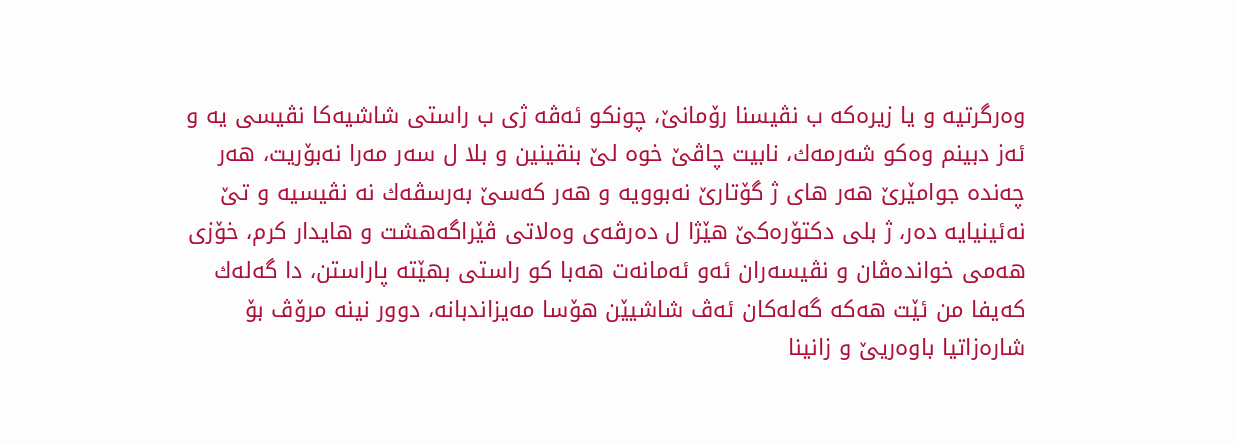وه‌رگرتیه‌ و یا زیره‌كه‌ ب نڤیسنا رۆمانێ، چونكو ئه‌ڤه‌ ژى ب راستى شاشیه‌كا نڤیسی یه‌ و ئه‌ز دبینم وه‌كو شه‌رمه‌ك، نابیت چاڤێ خوه‌ لێ بنقینین و بلا ل سه‌ر مه‌را نه‌بۆریت، هه‌ر چه‌نده‌ جوامێرێ هه‌ر های ژ گۆتارێ نه‌بوویه‌ و هه‌ر كه‌سێ به‌رسڤه‌ك نه‌ نڤیسیه‌ و تێ نه‌ئینیایه‌ ده‌ر، ژ بلى دكتۆره‌كێ هێژا ل ده‌رڤه‌ى وه‌لاتى ڤێراگه‌هشت و هایدار كرم، خۆزى هه‌مى خوانده‌ڤان و نڤیسه‌ران ئه‌و ئه‌مانه‌ت هه‌با كو راستى بهێته‌ پاراستن، دا گه‌له‌ك كه‌یفا من ئێت هه‌كه‌ گه‌له‌كان ئه‌ڤ شاشیێن هۆسا مه‌یزاندبانه‌، دوور نینه‌ مرۆڤ بۆ شاره‌زاتیا باوه‌ریێ و زانینا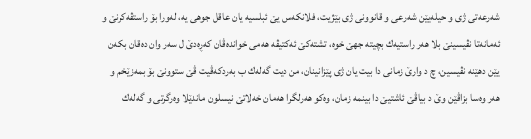شه‌رعه‌تى ژى و حیله‌یێن شه‌رعى و قانوونى ژى بێژیت، فلانكه‌س یێ ئبلسیه‌ یان عاقل جوهى یه‌، له‌ورا بۆ راستڤه‌كرنێ و ئه‌مانه‌تا نڤیسینێ بلا هه‌ر راستیه‌ك بچیته‌ جهێ خوه‌، تشته‌كێ ئه‌كتیڤه‌ هه‌مى خوانده‌ڤان كه‌ڕه‌دێ ل سه‌ر وان ده‌قان بكه‌ن یێن دهێنه‌ نڤیسین، چ د وارێ زمانى دا بیت یان ژى پێزانینان، من دیت گه‌له‌ك ب به‌ردكه‌ڤیت ڤێ ستوونێ بۆ بمه‌زێخم و هه‌ر وه‌سا بزاڤێن وێ د بیاڤێ ئاشتیێ دا بینمه‌ زمان، وه‌كو هه‌رلگرا هه‌مان خه‌لاتێ نیسلون ماندێلا وه‌رگرتى و گه‌له‌ك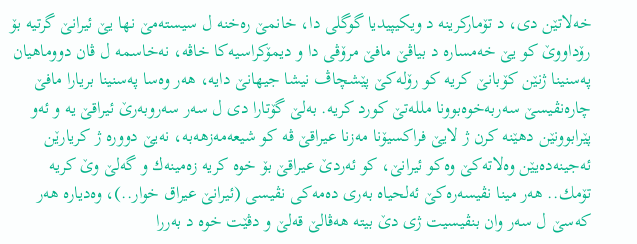خه‌لاتێن دی، د تۆماركرینه‌ د ویكیپیدیا گوگلى دا، خانمێ ره‌خنه‌ ل سیسته‌مێ نها یێ ئیرانێ گرتیه‌ بۆ رۆداووێ كو یێ خه‌مساره‌ د بیاڤێ مافێ مرۆڤى دا و دیمۆكراسیه‌كا خاڤه‌، نه‌خاسمه‌ ل ڤان دووماهیان په‌سنینا ژنێن كۆبانێ كریه‌ كو رۆله‌كێ پێشچاڤ نیشا جیهانێ دایه‌، هه‌ر وه‌سا په‌سنینا بریارا مافێ چاره‌نڤیسێ سه‌ربه‌خوه‌بوونا ملله‌تێ كورد كریه‌. به‌لێ گۆتارا دى ل سه‌ر سه‌روبه‌رێ ئیراقێ یه‌ و ئه‌و پێرابوونێن دهێنه‌ كرن ژ لایێ فراكسیۆنا مه‌زنا عیراقێ ڤه‌ كو شیعه‌مه‌زهه‌به‌، نه‌یێ دووره‌ ژ كریارێن ئه‌جینه‌ده‌یێن وه‌لاته‌كێ وه‌كو ئیرانێ، كو ئه‌ردێ عیراقێ بۆ خوه‌ كریه‌ زه‌مینه‌ك و گه‌لێ وێ كریه‌ تۆمك.. هه‌ر مینا نڤیسه‌ره‌كێ ئه‌لحیاه‌ به‌رى ده‌مه‌كى نڤیسى (ئیرانێ عیراق خوار..)، وه‌دیاره‌ هه‌ر كه‌سێ ل سه‌ر وان بنڤیسیت ژى دێ بیته‌ هه‌ڤالێ قه‌لێ و دڤێت خوه‌ د به‌ررا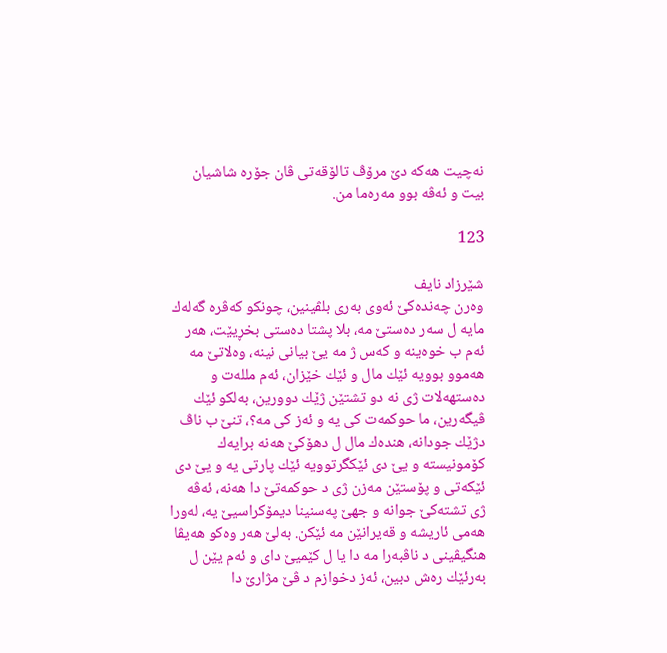نه‌چیت هه‌كه‌ دێ مرۆڤ تالۆقه‌تى ڤان جۆره‌ شاشیان بیت و ئه‌ڤه‌ بوو مه‌ره‌ما من.

123

شێرزاد نایف
وه‌رن چه‌نده‌كێ ئه‌وى به‌رى بلڤینین، چونكو كه‌ڤره‌ گه‌له‌ك مایه‌ ل سه‌ر ده‌ستێ مه‌، بلا پشتا ده‌ستى بخڕیێت، هه‌ر ئه‌م ب خوه‌ینه‌ و كه‌س ژ مه‌ یێ بیانى نینه‌، وه‌لاتێ مه‌ هه‌موو بوویه‌ ئێك مال و ئێك خێزان، ئه‌م ملله‌ت و ده‌ستهه‌لات ژى نه‌ دو تشتێن ژێك دوورین، به‌لكو ئێك ڤیگه‌رین، ما حوكمه‌ت كی یه‌ و ئه‌ز كی مه‌؟، تنێ ب ناڤ دژێك جودانه‌، هنده‌ك مال ل دهۆكێ هه‌نه‌ برایه‌ك كۆمونیسته‌ و یێ دى ئێكگرتوویه‌ ئێك پارتى یه‌ و یێ دى ئێكه‌تى و پۆستێن مه‌زن ژى د حوكمه‌تێ دا هه‌نه‌، ئه‌ڤه‌ ژى تشته‌كێ جوانه‌ و جهێ په‌سنینا دیمۆكراسیێ یه‌، له‌ورا هه‌مى ئاریشه‌ و قه‌یرانێن مه‌ ئێكن. به‌لێ هه‌ر وه‌كو هه‌یڤا هنگیڤینى د ناڤبه‌را مه‌ دا یا ل كێمیێ دای و ئه‌م یێن ل به‌رئێك ره‌ش دبین، ئه‌ز دخوازم د ڤێ مژارێ دا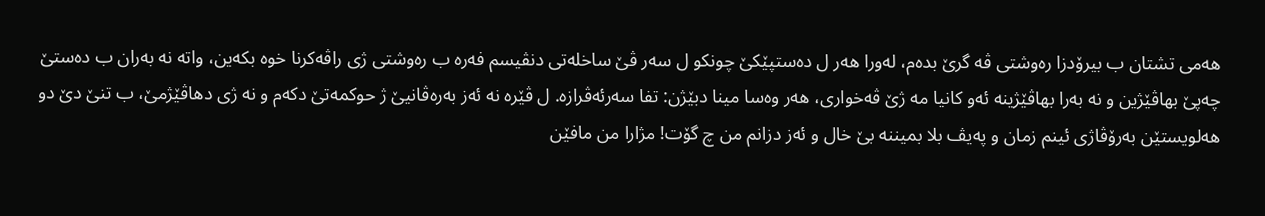هه‌مى تشتان ب بیرۆدزا ره‌وشتى ڤه‌ گرێ بده‌م، له‌ورا هه‌ر ل ده‌ستپێكێ چونكو ل سه‌ر ڤێ ساخله‌تى دنڤیسم فه‌ره‌ ب ره‌وشتى ژى راڤه‌كرنا خوه‌ بكه‌ین، واته‌ نه‌ به‌ران ب ده‌ستێ چه‌پێ بهاڤێژین و نه‌ به‌را بهاڤێژینه‌ ئه‌و كانیا مه‌ ژێ ڤه‌خوارى، هه‌ر وه‌سا مینا دبێژن: تفا سه‌رئه‌ڤرازه‌. ل ڤێره‌ نه‌ ئه‌ز به‌ره‌ڤانیێ ژ حوكمه‌تێ دكه‌م و نه‌ ژى دهاڤێژمێ، ب تنێ دێ دو هه‌لویستێن به‌رۆڤاژى ئینم زمان و په‌یڤ بلا بمیننه‌ بێ خال و ئه‌ز دزانم من چ گۆت! مژارا من مافێن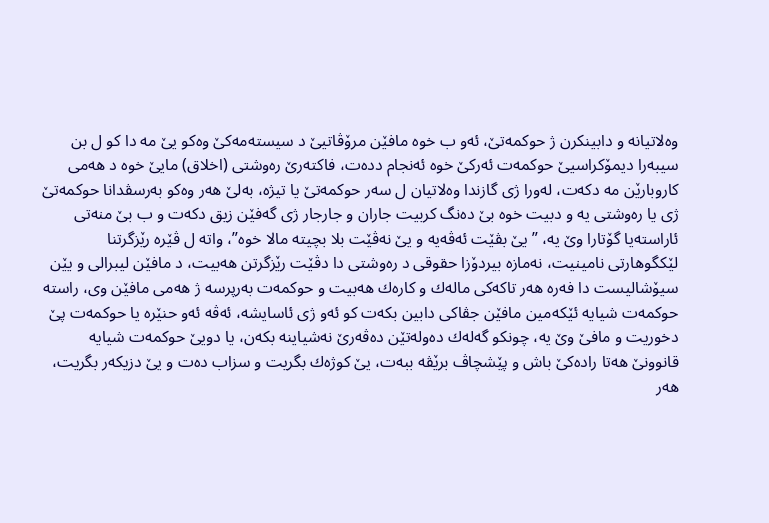وه‌لاتیانه‌ و دابینكرن ژ حوكمه‌تێ، ئه‌و ب خوه‌ مافێن مرۆڤاتیێ د سیسته‌مه‌كێ وه‌كو یێ مه‌ دا كو ل بن سیبه‌را دیمۆكراسیێ حوكمه‌ت ئه‌ركێ خوه‌ ئه‌نجام دده‌ت، فاكته‌رێ ره‌وشتى (اخلاق) مایێ خوه‌ د هه‌مى كاروبارێن مه‌ دكه‌ت، له‌ورا ژى گازندا وه‌لاتیان ل سه‌ر حوكمه‌تێ یا تیژه‌، به‌لێ هه‌ر وه‌كو به‌رسڤدانا حوكمه‌تێ ژى یا ره‌وشتى یه‌ و دبیت خوه‌ بێ ده‌نگ كربیت جاران و جارجار ژى گه‌فێن زیق دكه‌ت و ب بێ منه‌تى ئاراسته‌یا گۆتارا وێ یه‌، ” یێ بڤێت ئه‌ڤه‌یه‌ و یێ نه‌ڤێت بلا بچیته‌ مالا خوه‌”، واته‌ ل ڤێره‌ رێزگرتنا لێكگوهارتى نامینیت، نه‌مازه‌ بیردۆزا حقوقی د ره‌وشتى دا دڤێت رێزگرتن هه‌بیت، د مافێن لیبرالى و یێن سیۆشالیست دا فه‌ره‌ هه‌ر تاكه‌كى ماله‌ك و كاره‌ك هه‌بیت و حوكمه‌ت به‌رپرسه‌ ژ هه‌مى مافێن وى، راسته‌ حوكمه‌ت شیایه‌ ئێكه‌مین مافێن جڤاكى دابین بكه‌ت كو ئه‌و ژى ئاسایشه‌، ئه‌ڤه‌ ئه‌و حنێره‌ یا حوكمه‌ت پێ دخوریت و مافێ وێ یه‌، چونكو گه‌له‌ك ده‌وله‌تێن ده‌ڤه‌رێ نه‌شیاینه‌ بكه‌ن، یا دویێ حوكمه‌ت شیایه‌ قانوونێ هه‌تا راده‌كێ باش و پێشچاڤ برێڤه‌ ببه‌ت، یێ كوژه‌ك بگریت و سزاب ده‌ت و یێ دزیكه‌ر بگریت، هه‌ر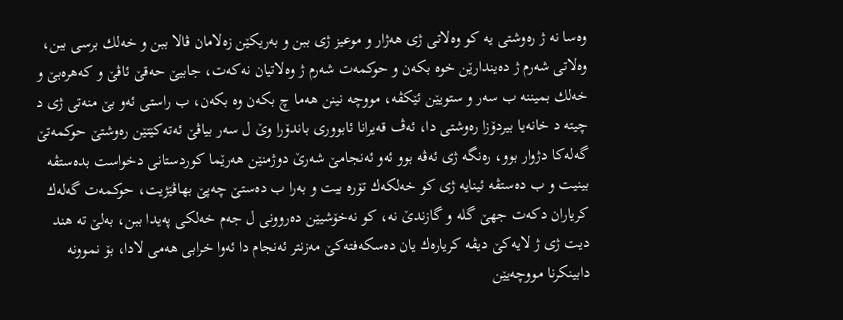وه‌سا نه‌ ژ ره‌وشتى یه‌ كو وه‌لاتى ژى هه‌ژار و موعیز ژى ببن و به‌ریكێن زه‌لامان ڤالا ببن و خه‌لك برسی ببن، وه‌لاتى شه‌رم ژ ده‌یندارێن خوه‌ بكه‌ن و حوكمه‌ت شه‌رم ژ وه‌لاتیان نه‌كه‌ت، جابیێ حه‌قێ ئاڤێ و كه‌هره‌بێ و خه‌لك بمیننه‌ ب سه‌ر و ستویێن ئێكڤه‌، مووچه‌ نینن هه‌ما چ بكه‌ن وه‌ بكه‌ن، ب راستى ئه‌و بێ منه‌تى ژى د چیته‌ د خانه‌یا بیردۆزا ره‌وشتى دا، ئه‌ڤ قه‌یرانا ئابوورى باندۆرا وێ ل سه‌ر بیاڤێ ئه‌ته‌كێتێن ره‌وشتێ حوكمه‌تێ گه‌له‌كا دژوار بوو، ره‌نگه‌ ژى ئه‌ڤه‌ بوو ئه‌و ئه‌نجامێ شه‌رێ دوژمنێن هه‌رێما كوردستانى دخواست بده‌ستڤه‌ بینیت و ب ده‌ستڤه‌ ئینایه‌ ژى كو خه‌لكه‌ك تۆره‌ بیت و به‌را ب ده‌ستێ چه‌پێ بهاڤێژیت، حوكمه‌ت گه‌له‌ك كریاران دكه‌ت جهێ گله‌ و گازندێ نه‌، كو نه‌خۆشیێن ده‌روونى ل جه‌م خه‌لكى په‌یدا ببن، به‌لێ ته‌ هند دیت ژى ژ لایه‌كێ دیڤه‌ كریاره‌ك یان ده‌سكه‌فته‌كێ مه‌زنتر ئه‌نجام دا ئه‌وا خرابى هه‌مى لادا، بۆ نموونه‌ دابینكرنا مووچه‌یێن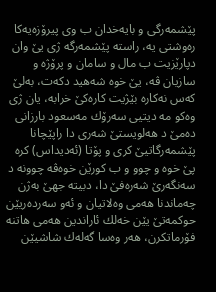پێشمه‌رگى و بایه‌خدان ب وى پیرۆزه‌یه‌كا ره‌وشتى یه‌، راسته‌ پێشمه‌رگه‌ ژى یێ وان دپارێزیت ب مال و سامان و پرۆژه‌ و سازیان ڤه‌، یێ خوه‌ شه‌هید دكه‌ت، به‌لێ كه‌س نه‌كاره‌ بێژیت كاره‌كێ خرابه‌، یان ژى وه‌كو مه‌ دیتیى سه‌رۆك مه‌سعود بارزانى ده‌مێ د هه‌لویستێ شه‌رى دا راپێچانا پێشمه‌رگاتیێ كرى و پۆتا (ئه‌دیداس) كره‌ پێ خوه‌ و چوو و ب كورێن خوه‌ڤه‌ چوونه‌ د سه‌نگه‌رێ شه‌ره‌فێ دا، دبیته‌ جهێ به‌ژن چه‌ماندنا هه‌مى وه‌لاتیان و ئه‌و سه‌رده‌ریێن حوكمه‌تێ یێن خه‌لك ئاراندین هه‌مى هاتنه‌ فۆرماتكرن، هه‌ر وه‌سا گه‌له‌ك شاشیێن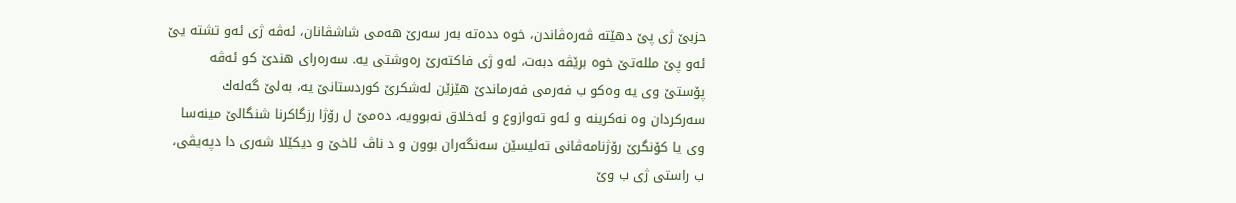حزبێ ژى پێ دهێته‌ ڤه‌ره‌ڤاندن، خوه‌ دده‌ته‌ به‌ر سه‌رێ هه‌می شاشڤانان، ئه‌ڤه‌ ژى ئه‌و تشته‌ یێ ئه‌و پێ ملله‌تێ خوه‌ برێڤه‌ دبه‌ت، ئه‌و ژى فاكته‌رێ ره‌وشتى یه‌. سه‌ره‌راى هندێ كو ئه‌ڤه‌ پۆستێ وى یه‌ وه‌كو ب فه‌رمى فه‌رماندێ هێزێن له‌شكرێ كوردستانێ یه‌، به‌لێ گه‌له‌ك سه‌ركردان وه‌ نه‌كرینه‌ و ئه‌و ته‌وازوع و ئه‌خلاق نه‌بوویه‌، ده‌مێ ل رۆژا رزگاكرنا شنگالێ مینه‌سا وى یا كۆنگرێ رۆژنامه‌ڤانى ته‌لیسێن سه‌نگه‌ران بوون و د ناڤ ئاخێ و دیكێلا شه‌رى دا دپه‌یڤى، ب راستى ژى ب وێ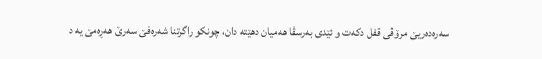سه‌ره‌ده‌ریێ مرۆڤى قفل دكه‌ت و ئێدى به‌رسڤا هه‌میان دهێته‌ دان، چونكو راگرتنا شه‌ره‌فێ سه‌رێ هه‌ڕه‌مێ یه‌ د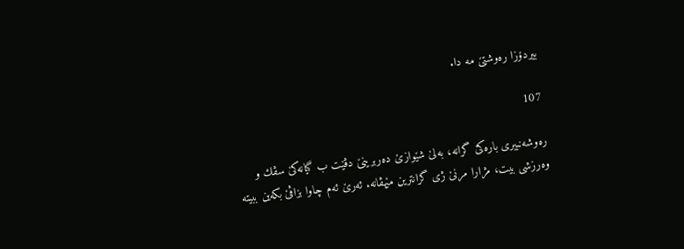بیردۆزا ره‌وشتێ مه‌ دا.

107

ره‌وشه‌نبیرى باره‌كێ گرانه‌، به‌لێ شێوازێ ده‌ربرینێ دڤێت ب گیانه‌كێ سڤك و وه‌رزشى بیت، مژارا مرنێ ژى گرانترین مێهڤانه‌. ئه‌رێ ئه‌م چاوا بزاڤێ بكه‌ین ببیته‌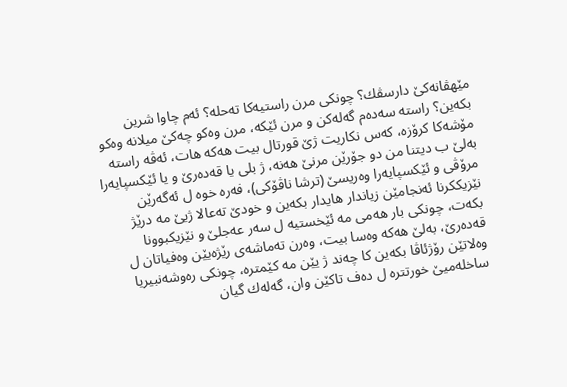مێهڤانه‌كێ دارسڤك؟ چونكی مرن راستیه‌كا ته‌حله‌؟ ئه‌م چاوا شرین بكه‌ین؟ راسته‌ سه‌ده‌م گه‌له‌كن و مرن ئێكه‌، مرن وه‌كو چه‌كێ میلانه‌ وه‌كو مۆشه‌كا كرۆزه‌، كه‌س نكاریت ژێ قورتال بیت هه‌كه‌ هات، ئه‌ڤه‌ راسته‌ به‌لێ ب دیتنا من دو جۆرێن مرنێ هه‌نه‌، ژ بلى یا قه‌ده‌رێ و یا ئێكسپایه‌را مرۆڤى و ئێكسپایه‌را وه‌ریسێ (ترشا ناڤۆكى)، فه‌ره‌ خوه‌ ل ئه‌گه‌رێن نێزیككرنا ئه‌نجامێن زیاندار هایدار بكه‌ین و خودێ ته‌عالا ژیێ مه‌ درێژ بكه‌ت، چونكی بار هه‌مى مه‌ ئێخستیه‌ ل سه‌ر عه‌جلێ و نێزیكبوونا قه‌ده‌رێ، به‌لێ هه‌كه‌ وه‌سا بیت، وه‌رن ته‌ماشه‌ى رێژه‌یێن وه‌فیاتان ل وه‌لاتێن رۆژئاڤا بكه‌ین كا چه‌ند ژ یێن مه‌ كێمتره‌، چونكی ره‌وشه‌نبیریا ساخله‌میێ خورتتره‌ ل ده‌ف تاكێن وان، گه‌له‌ك گیان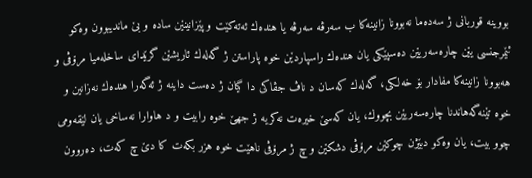بووینه‌ قوربانى ژ سه‌ده‌ما نه‌بوونا زانینه‌كا ب سه‌رڤه‌ سه‌رڤه‌ یا هنده‌ك ئه‌ته‌كێت و پێزانینێن ساده‌ و بێ ماندیبوون وه‌كو ئێمرجنسى یێن چاره‌سه‌ریێن ده‌سپێكى یان هنده‌ك راسپاردێن خوه‌ پاراستن ژ گه‌له‌ك ئاریشێن گرێداى ساخله‌میا مرۆڤى و هه‌بوونا زانینه‌كا مفادار بۆ خه‌لكى، گه‌له‌ك كه‌سان د ناڤ جڤاكى دا گیان ژ ده‌ست داینه‌ ژ ئه‌گه‌را هنده‌ك نه‌زانین و خوه‌ تێنه‌گه‌هاندنا چاره‌سه‌ریێن بچووك، یان كه‌سێ خیره‌ت نه‌كریه‌ ژ جهێ خوه‌ رابیت و د هاوارا نه‌ساخى یان لێقه‌ومى چوو بیت، یان وه‌كو دبێژن چوكێن مرۆڤى دشكێن و چ ژ مرۆڤى ناهێت خوه‌ هزر بكه‌ت كا دێ چ كه‌ت، ده‌روون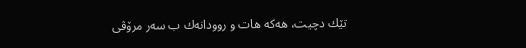تێك دچیت، هه‌كه‌ هات و روودانه‌ك ب سه‌ر مرۆڤى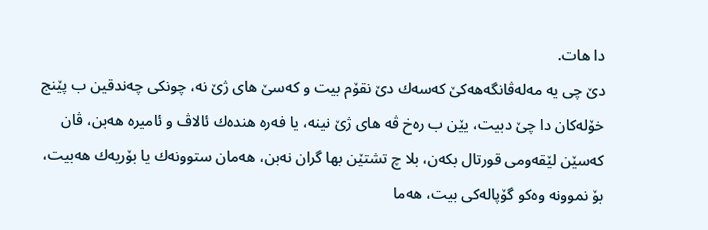دا هات.
دێ چی یه‌ مه‌له‌ڤانگه‌هه‌كێ كه‌سه‌ك دێ نقۆم بیت و كه‌سێ هاى ژێ نه‌، چونكى چه‌ندقین ب پێنج خۆله‌كان دا چێ دبیت، یێن ب ره‌خ ڤه‌ هاى ژێ نینه‌، یا فه‌ره‌ هنده‌ك ئالاڤ و ئامیره‌ هه‌بن، ڤان كه‌سێن لێقه‌ومى قورتال بكه‌ن، بلا چ تشتێن بها گران نه‌بن، هه‌مان ستوونه‌ك یا بۆریه‌ك هه‌بیت، بۆ نموونه‌ وه‌كو گۆپاله‌كى بیت، هه‌ما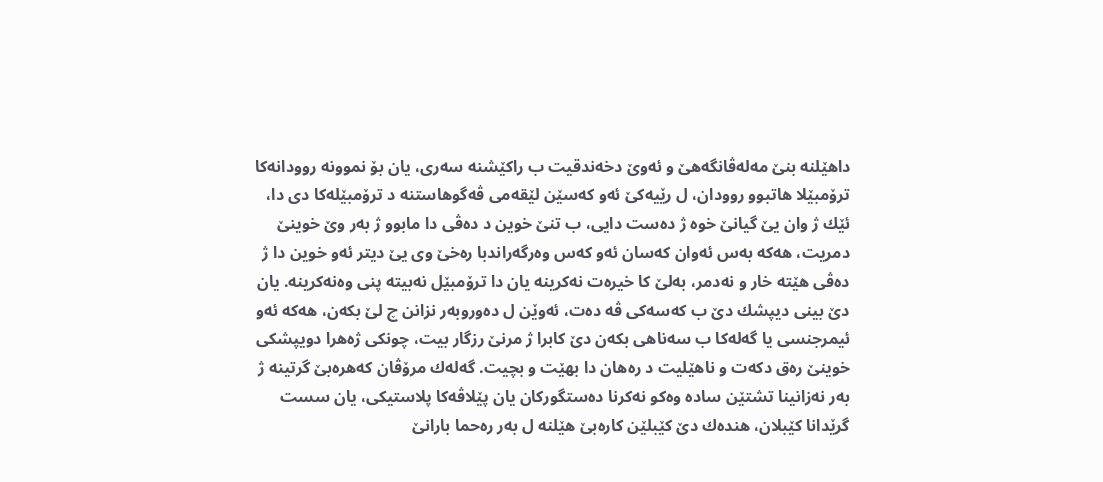داهێلنه‌ بنێ مه‌له‌ڤانگه‌هێ و ئه‌وێ دخه‌ندقیت ب راكێشنه‌ سه‌رى، یان بۆ نموونه‌ روودانه‌كا ترۆمبێلا هاتبوو روودان، ل رێیه‌كێ ئه‌و كه‌سێن لێقه‌مى ڤه‌گوهاستنه‌ د ترۆمبێله‌كا دى دا، ئێك ژ وان یێ گیانێ خوه‌ ژ ده‌ست دایى، ب تنێ خوین د ده‌ڤى دا مابوو ژ به‌ر وێ خوینێ دمریت، هه‌كه‌ به‌س ئه‌وان كه‌سان ئه‌و كه‌س وه‌رگه‌راندبا ره‌خێ وى یێ دیتر ئه‌و خوین دا ژ ده‌ڤى هێته‌ خار و نه‌دمر، به‌لێ كا خیره‌ت نه‌كرینه‌ یان دا ترۆمبێل نه‌بیته‌ پنى وه‌نه‌كرینه‌. یان دێ بینى دیپشك دێ ب كه‌سه‌كى ڤه‌ ده‌ت، ئه‌وێن ل ده‌وروبه‌ر نزانن چ لێ بكه‌ن، هه‌كه‌ ئه‌و ئیمرجنسی یا گه‌له‌كا ب سه‌ناهى بكه‌ن دێ كابرا ژ مرنێ رزگار بیت، چونكی ژه‌هرا دویپشكى خوینێ ره‌ق دكه‌ت و ناهێلیت د ره‌هان دا بهێت و بچیت. گه‌له‌ك مرۆڤان كه‌هره‌بێ گرتینه‌ ژ به‌ر نه‌زانینا تشتێن ساده‌ وه‌كو نه‌كرنا ده‌ستگوركان یان پێلاڤه‌كا پلاستیكى، یان سست گرێدانا كێبلان، هنده‌ك دێ كێبلێن كاره‌بێ هێلنه‌ ل به‌ر ره‌حما بارانێ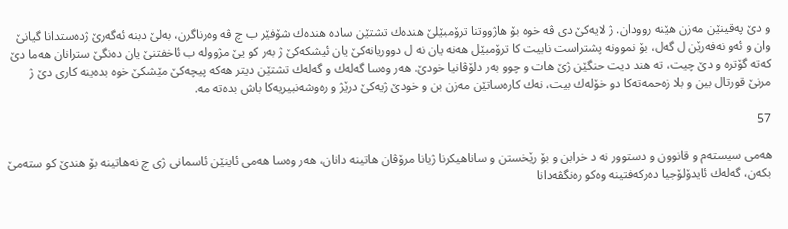و دێ په‌قینێن مه‌زن هێنه‌ روودان. ژ لایه‌كێ دى ڤه‌ خوه‌ بۆ هاژووتنا ترۆمبێلێ هنده‌ك تشتێن ساده‌ هنده‌ك شۆفێر ب چ ڤه‌ وه‌رناگرن، به‌لێ دبنه‌ ئه‌گه‌رێ ژده‌ستدانا گیانێ وان و ئه‌و نه‌فه‌رێن ل گه‌ل، بۆ نموونه‌ پشتراست نابیت كا ترۆمبێل هه‌نه‌ یان نه‌ ل دووریانه‌كێ یان ئیشكه‌كێ ژ به‌ر كو یێ مژووله‌ ب ئاخفتنێ یان ده‌نگێ سترانان هه‌ما دێ كه‌ته‌ گۆتره‌ و دێ چیت، ته‌ هند دیت حنگێن ژێ هات و چوو به‌ر دلۆڤانیا خودێ. هه‌ر وه‌سا گه‌له‌ك و گه‌له‌ك تشتێن دیتر هه‌كه‌ پیچه‌كێ مێشكێ خوه‌ بده‌ینه‌ كارى دێ ژ مرنێ قورتال بین و بلا زه‌حمه‌ته‌كا دو خۆله‌ك بیت، نه‌ك كاره‌ساتێن مه‌زن بن و خودێ ژیه‌كێ درێژ و ره‌وشه‌نبیریه‌كا باش بده‌ته‌ مه‌.

57

هه‌مى سیسته‌م و قانوون و دستوور نه‌ د خرابن و بۆ رێخستن و ساناهیكرنا ژیانا مرۆڤان هاتینه‌ دانان، هه‌ر وه‌سا هه‌مى ئاینێن ئاسمانى ژى چ نه‌هاتینه‌ بۆ هندێ كو سته‌مێ بكه‌ن، گه‌له‌ك ئایدۆلۆجیا ده‌ركه‌فتینه‌ وه‌كو ره‌نگڤه‌دانا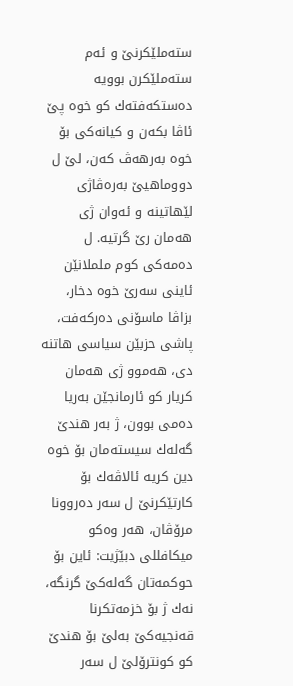سته‌ملێكرنێ و ئه‌م سته‌ملێكرن بوویه‌ ده‌ستكه‌فته‌ك كو خوه‌ پێ ئاڤا بكه‌ن و كیانه‌كى بۆ خوه‌ به‌رهه‌ڤ كه‌ن، لێ ل دووماهیێ به‌ره‌ڤاژى لێهاتینه‌ و ئه‌وان ژى هه‌مان رێ گرتیه‌. ل ده‌مه‌كى كوم ململانێن ئاینى سه‌رێ خوه‌ دخار، بزاڤا ماسۆنى ده‌ركه‌فت، پاشى حزبێن سیاسى هاتنه‌ دى، هه‌موو ژى هه‌مان كریار كو ئارمانجێن به‌ریا ده‌مى بوون، ژ به‌ر هندێ گه‌له‌ك سیسته‌مان بۆ خوه‌ دین كریه‌ ئالاڤه‌ك بۆ كارتێكرنێ ل سه‌ر ده‌روونا مرۆڤان، هه‌ر وه‌كو میكافللی دبێژیت: ئاین بۆ حوكمه‌تان گه‌له‌كێ گرنگه‌، نه‌ك ژ بۆ خزمه‌تكرنا قه‌نجیه‌كێ به‌لێ بۆ هندێ كو كونترۆلێ ل سه‌ر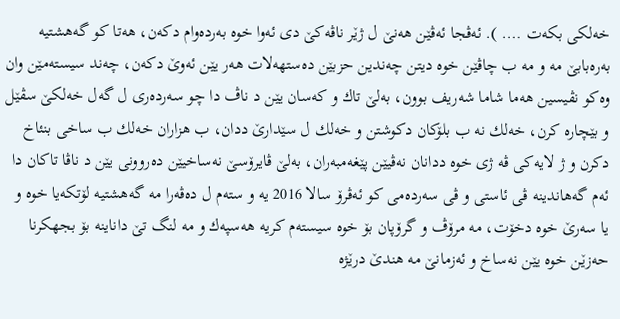خه‌لكى بكه‌ت …. ). ئه‌ڤجا ئه‌ڤێن هه‌نێ ل ژێر ناڤه‌كێ دى ئه‌وا خوه‌ به‌رده‌وام دكه‌ن، هه‌تا كو گه‌هشتیه‌ به‌ره‌بابێ مه‌ و مه‌ ب چاڤێن خوه‌ دیتن چه‌ندین حزبێن ده‌ستهه‌لات هه‌ر یێن ئه‌وێ دكه‌ن، چه‌ند سیسته‌مێن وان وه‌كو نڤیسین هه‌ما شاما شه‌ریف بوون، به‌لێ تاك و كه‌سان یێن د ناڤ دا چو سه‌رده‌رى ل گه‌ل خه‌لكێ سڤێل و بێچاره‌ كرن، خه‌لك نه‌ ب بلۆكان دكوشتن و خه‌لك ل سێدارێ ددان، ب هزاران خه‌لك ب ساخى بنئاخ دكرن و ژ لایه‌كى ڤه‌ ژى خوه‌ ددانان نه‌ڤیێن پێغه‌مبه‌ران، به‌لێ ڤایرۆسێ نه‌ساخیێن ده‌روونى یێن د ناڤا تاكان دا ئه‌م گه‌هاندینه‌ ڤى ئاستى و ڤى سه‌رده‌مى كو ئه‌ڤرۆ سالا 2016 یه‌ و سته‌م ل ده‌ڤه‌را مه‌ گه‌هشتیه‌ لۆتكه‌یا خوه‌ و یا سه‌رێ خوه‌ دخۆت، مه‌ مرۆڤ و گرۆپان بۆ خوه‌ سیسته‌م كریه‌ هه‌سپه‌ك و مه‌ لنگ تێ داناینه‌ بۆ بجهكرنا حه‌زێن خوه‌ یێن نه‌ساخ و ئه‌زمانێ مه‌ هندێ درێژه‌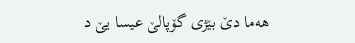هه‌ما دێ بێژى گۆپالێ عیسا یێ د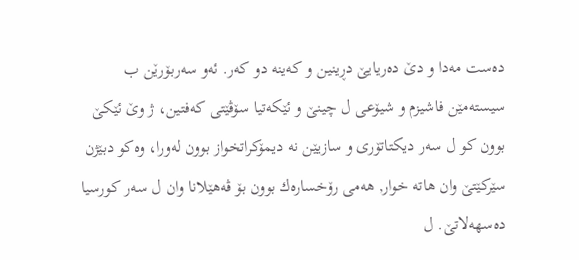ده‌ست مه‌دا و دێ ده‌ریایێ دڕینین و كه‌ینه‌ دو كه‌ر. ئه‌و سه‌ربۆرێن ب سیسته‌مێن فاشیزم و شیۆعى ل چینێ و ئێكه‌تیا سۆڤێتى كه‌فتین، ژ وێ ئێكێ بوون كو ل سه‌ر دیكتاتۆری و سازیێن نه‌ دیمۆكراتخواز بوون له‌ورا، وه‌كو دبێژن سێركێتێ وان هاته‌ خوار, هه‌مى رۆخساره‌ك بوون بۆ ڤه‌هێلانا وان ل سه‌ر كورسیا ده‌سهه‌لاتێ. ل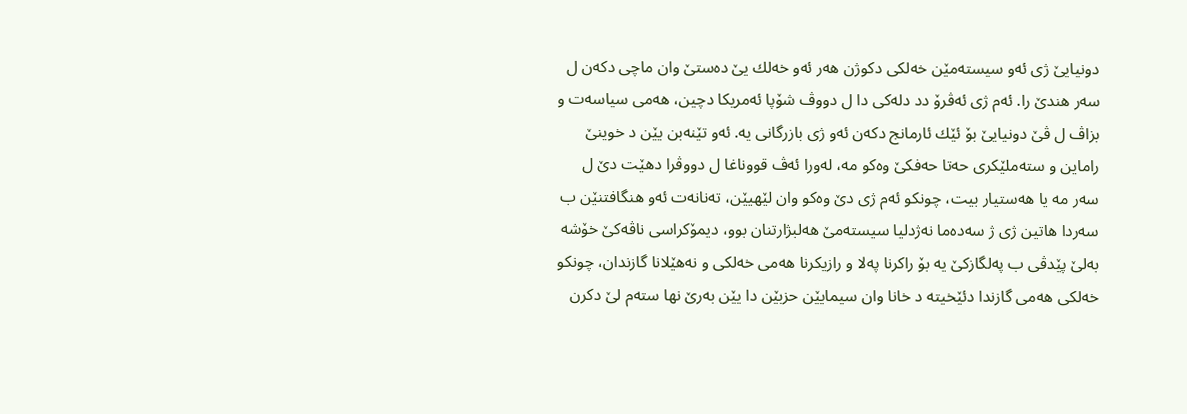دونیایێ ژى ئه‌و سیسته‌مێن خه‌لكى دكوژن هه‌ر ئه‌و خه‌لك یێ ده‌ستێ وان ماچى دكه‌ن ل سه‌ر هندێ را. ئه‌م ژى ئه‌ڤرۆ دد دله‌كى دا ل دووڤ شۆپا ئه‌مریكا دچین، هه‌مى سیاسه‌ت و بزاڤ ل ڤێ دونیایێ بۆ ئێك ئارمانج دكه‌ن ئه‌و ژى بازرگانى یه‌. ئه‌و تێنه‌بن یێن د خوینێ راماین و سته‌ملێكرى حه‌تا حه‌فكێ وه‌كو مه‌، له‌ورا ئه‌ڤ قووناغا ل دووڤرا دهێت دێ ل سه‌ر مه‌ یا هه‌ستیار بیت، چونكو ئه‌م ژى دێ وه‌كو وان لێهیێن، ته‌نانه‌ت ئه‌و هنگافتنێن ب سه‌ردا هاتین ژى ژ سه‌ده‌ما نه‌ژدلیا سیسته‌مێ هه‌لبژارتنان بوو، دیمۆكراسى ناڤه‌كێ خۆشه‌ به‌لێ پێدڤى ب په‌لگازكێ یه‌ بۆ راكرنا په‌لا و رازیكرنا هه‌مى خه‌لكى و نه‌هێلانا گازندان، چونكو خه‌لكى هه‌مى گازندا دئێخیته‌ د خانا وان سیمایێن حزبێن دا یێن به‌رێ نها سته‌م لێ دكرن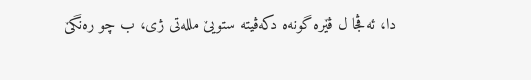دا، ئه‌ڤجا ل ڤێره‌ گونه‌ه دكه‌ڤیته‌ ستویێ ملله‌تى ژى، ب چو ره‌نگێ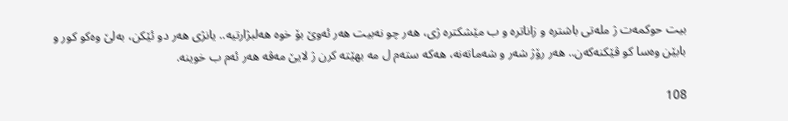بیت حوكمه‌ت ژ مله‌تى باشتره‌ و زاناتره‌ و ب مێشكتره‌ ژى، هه‌ر چو نه‌بیت هه‌ر ئه‌وێ بۆ خوه‌ هه‌لبژارتیه‌.. یانژى هه‌ر دو ئێكن، به‌لێ وه‌كو كور و بابێن وه‌سا كو ڤێكنه‌كه‌ن.. هه‌ر رۆژ شه‌ر و شه‌ماته‌نه‌، هه‌كه‌ سته‌م ل مه‌ بهێته‌ كرن ژ لایێ مه‌ڤه‌ هه‌ر ئه‌م ب خوینه‌.

108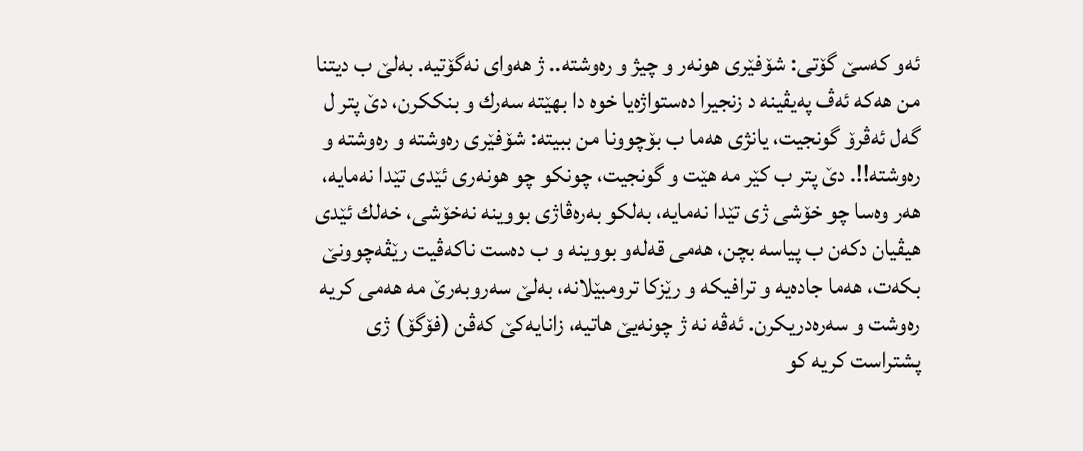ئه‌و كه‌سێ گۆتى: شۆفێرى هونه‌ر و چیژ و ره‌وشته‌.. ژ هه‌واى نه‌گۆتیه‌. به‌لێ ب دیتنا من هه‌كه‌ ئه‌ڤ په‌یڤینه‌ د زنجیرا ده‌ستواژه‌یا خوه‌ دا بهێته‌ سه‌رك و بنككرن، دێ پتر ل گه‌ل ئه‌ڤرۆ گونجیت، یانژى هه‌ما ب بۆچوونا من ببیته‌: شۆفێرى ره‌وشته‌ و ره‌وشته‌ و ره‌وشته‌!!. دێ پتر ب كێر مه‌ هێت و گونجیت، چونكو چو هونه‌رى ئێدى تێدا نه‌مایه‌، هه‌ر وه‌سا چو خۆشى ژى تێدا نه‌مایه‌، به‌لكو به‌ره‌ڤاژى بووینه‌ نه‌خۆشى، خه‌لك ئێدى هیڤیان دكه‌ن ب پیاسه‌ بچن، هه‌مى قه‌له‌و بووینه‌ و ب ده‌ست ناكه‌ڤیت رێڤه‌چوونێ بكه‌ت، هه‌ما جاده‌یه‌ و ترافیكه‌ و رێزكا ترومبێلانه‌، به‌لێ سه‌روبه‌رێ مه‌ هه‌مى كریه‌ ره‌وشت و سه‌ره‌دریكرن. ئه‌ڤه‌ نه‌ ژ چونه‌یێ هاتیه‌، زانایه‌كێ كه‌ڤن (فۆگۆ) ژى پشتراست كریه‌ كو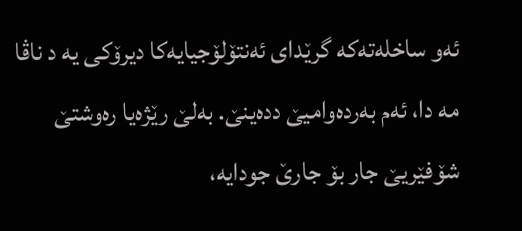ئه‌و ساخله‌ته‌كه‌ گرێداى ئه‌نتۆلۆجیایه‌كا دیرۆكى یه‌ د ناڤا مه‌ دا، ئه‌م به‌رده‌وامیێ دده‌ینێ. به‌لێ رێژه‌یا ره‌وشتێ شۆفێریێ جار بۆ جارێ جودایه‌،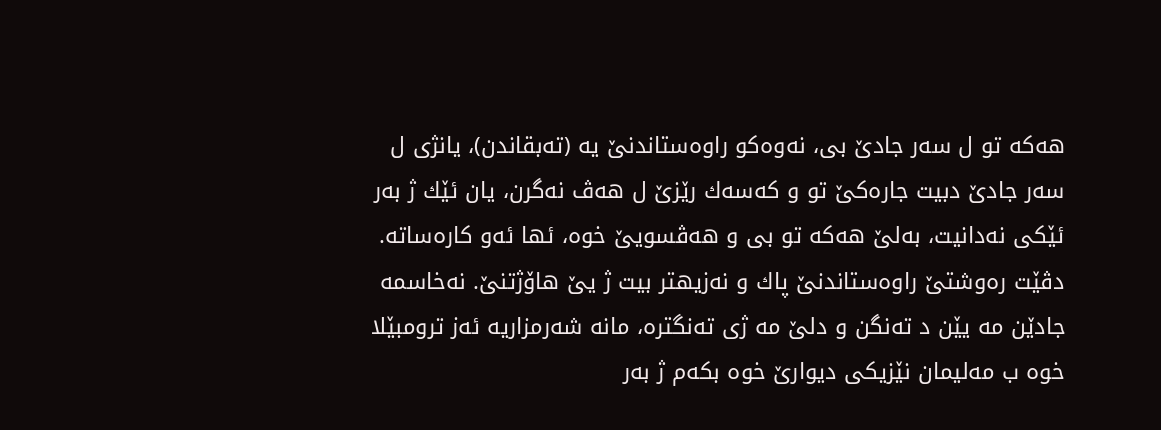هه‌كه‌ تو ل سه‌ر جادێ بى، نه‌وه‌كو راوه‌ستاندنێ یه‌ (ته‌بقاندن)، یانژى ل سه‌ر جادێ دبیت جاره‌كێ تو و كه‌سه‌ك رێزێ ل هه‌ڤ نه‌گرن، یان ئێك ژ به‌ر ئێكى نه‌دانیت، به‌لێ هه‌كه‌ تو بى و هه‌ڤسویێ خوه‌، ئها ئه‌و كاره‌ساته‌. دڤێت ره‌وشتێ راوه‌ستاندنێ پاك و نه‌زیهتر بیت ژ یێ هاۆژتنێ. نه‌خاسمه‌ جادێن مه‌ یێن د ته‌نگن و دلێ مه‌ ژى ته‌نگتره‌، مانه‌ شه‌رمزاریه‌ ئه‌ز ترومبێلا خوه‌ ب مه‌لیمان نێزیكى دیوارێ خوه‌ بكه‌م ژ به‌ر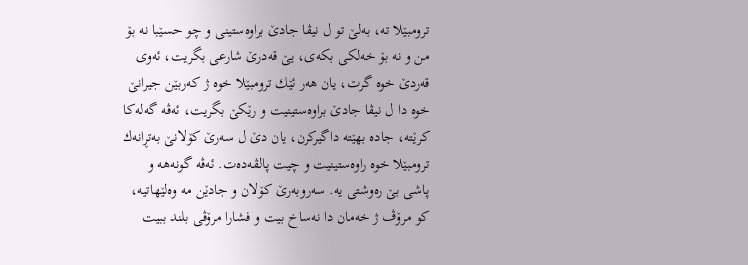ترومبێلا ته‌، به‌لێ تو ل نیڤا جادێ براوه‌ستینى و چو حسێبا نه‌ بۆ من و نه‌ بۆ خه‌لكى بكه‌ى، یێ قه‌درێ شارعى بگریت، ئه‌وى قه‌ردێ خوه‌ گرت، یان هه‌ر ئێك ترومبێلا خوه‌ ژ كه‌ربێن جیرانێ خوه‌ دا ل نیڤا جادێ براوه‌ستینیت و رێكێ بگریت، ئه‌ڤه‌ گه‌له‌كا كرێته‌، جاده‌ بهێته‌ داگیركرن، یان دێ ل سه‌رێ كۆلانێ به‌تڕانه‌ك ترومبێلا خوه‌ راوه‌ستینیت و چیت پالڤه‌ده‌ت. ئه‌ڤه‌ گونه‌هه‌ و پاشى بێ ره‌وشتى یه‌. سه‌روبه‌رێ كۆلان و جادێن مه‌ وه‌لێهاتیه‌، كو مرۆڤ ژ خه‌مان دا نه‌ساخ بیت و فشارا مرۆڤى بلند ببیت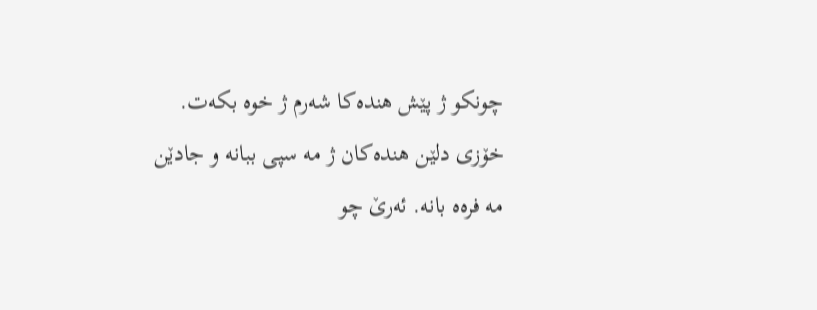چونكو ژ پێش هنده‌كا شه‌رم ژ خوه‌ بكه‌ت. خۆزى دلێن هنده‌كان ژ مه‌ سپى ببانه‌ و جادێن مه‌ فره‌ه بانه‌. ئه‌رێ چو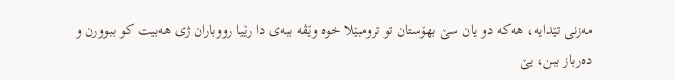مه‌زنى تێدایه‌، هه‌كه‌ دو یان سێ بهۆستان تو ترومبێلا خوه‌ وێڤه‌ ببه‌ى دا رێیا رووباران ژى هه‌بیت كو ببوورن و ده‌رباز ببن، یێ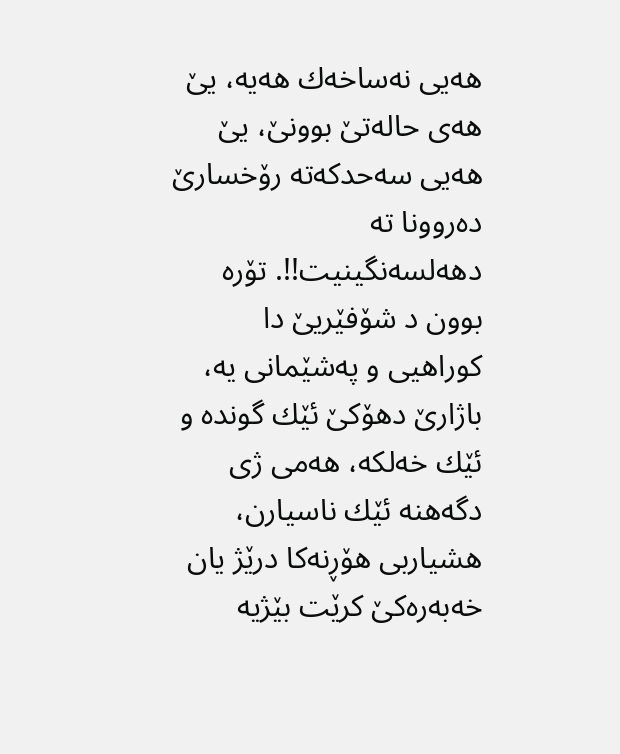هه‌یى نه‌ساخه‌ك هه‌یه‌، یێ هه‌ی حاله‌تێ بوونێ، یێ هه‌یى سه‌حدكه‌ته‌ رۆخسارێ ده‌روونا ته‌ دهه‌لسه‌نگینیت!!. تۆره‌ بوون د شۆفێریێ دا كوراهیى و په‌شێمانى یه‌، باژارێ دهۆكێ ئێك گونده‌ و ئێك خه‌لكه‌، هه‌مى ژى دگه‌هنه‌ ئێك ناسیارن، هشیاربى هۆڕنه‌كا درێژ یان خه‌به‌ره‌كێ كرێت بێژیه‌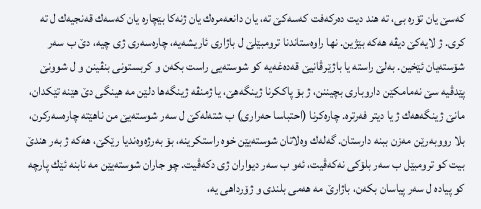كه‌سێ یان تۆره‌ بى، ته‌ هند دیت ده‌ركه‌فت كه‌سه‌كێ ته‌، یان دانعه‌مره‌ك یان ژنه‌كا بێچاره‌ یان كه‌سه‌ك قه‌نجیه‌ك ل ته‌ كرى. ژ لایه‌كێ دیڤه‌ هه‌كه‌ بێژین. نها راوه‌ستاندنا ترومبێلێ ل باژارى ئاریشه‌یه‌، چاره‌سه‌رى ژى چیه‌، دێ ب سه‌ر شۆسته‌یان ئێخین. به‌لێ راسته‌ یا باژێرڤانیێ قه‌ده‌غه‌یه‌ كو شوسته‌یى راست بكه‌ن و كربستونى بنڤینن و ل شوونێ پێدڤیه‌ سێ نه‌مامكێن داروبارى بچیننن، ژ بۆ پاككرنا ژینگه‌هێ، یا ژمنڤه‌ ژینگه‌ها دلێن مه‌ هینگى دێ هێنه‌ تێكدان، مانێ ژینگه‌هه‌ك ژ یا دیتر فه‌رتره‌. چاره‌كرنا (احتباسا حه‌رارى) ب شته‌له‌كێ ل سه‌ر شوسته‌یێ من ناهێته‌ چاره‌سه‌ركرن، بلا رووبه‌رێن مه‌زن ببنه‌ دارستان. گه‌له‌ك وه‌لاتان شوسته‌یێن خوه‌ راستكرینه‌، بۆ به‌رژه‌وه‌ندیا رێكێ، هه‌كه‌ ژ به‌ر هندێ بیت كو ترومبێل ب سه‌ر بلۆكى نه‌كه‌ڤیت، ئه‌و ب سه‌ر دیواران ژى دكه‌ڤیت. چو جاران شوسته‌یێن مه‌ نابنه‌ ئێك پارچه‌ كو پیاده‌ ل سه‌ر پیاسان بكه‌ن، باژارێ مه‌ هه‌مى بلندى و ژۆرداهى یه‌،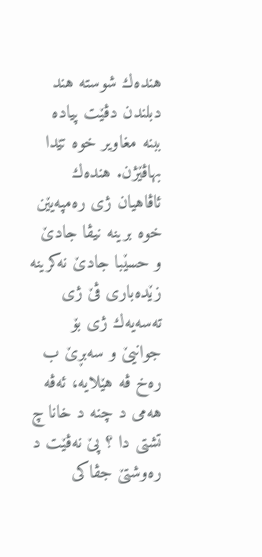هنده‌ك شوسته‌ هند دبلندن دڤێت پیاده‌ ببنه‌ مغاویر خوه‌ تێدا بهاڤێژن. هنده‌ك ئاڤاهیان ژى ره‌مپه‌یێن خوه‌ برینه‌ نیڤا جادێ و حسێبا جادێ نه‌كرینه‌ زێده‌بارى ڤێ ژى ته‌سه‌یه‌ك ژى بۆ جوانیێ و سه‌بڕێ ب ره‌خ ڤه‌ هێلایه‌، ئه‌ڤه‌ هه‌مى د چنه‌ د خانا چ تشتى دا ؟ پێ نه‌ڤێت د ره‌وشتێ جڤاكى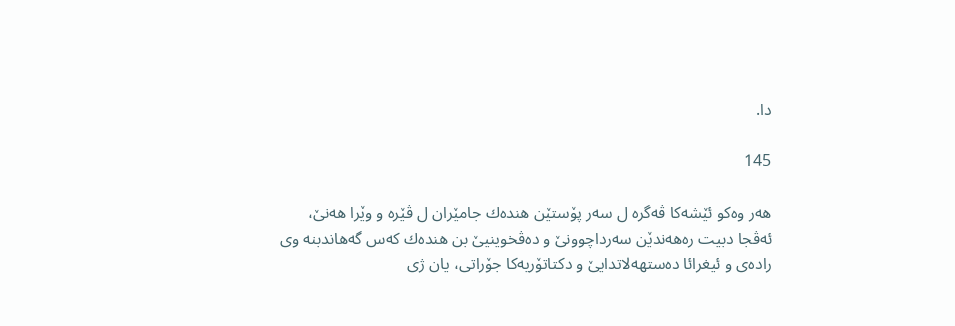دا.

145

هه‌ر وه‌كو ئێشه‌كا ڤه‌گره‌ ل سه‌ر پۆستێن هنده‌ك جامێران ل ڤێره‌ و وێرا هه‌نێ، ئه‌ڤجا دبیت ره‌هه‌ندێن سه‌رداچوونێ و ده‌ڤخوینیێ بن هنده‌ك كه‌س گه‌هاندبنه‌ وى راده‌ی و ئیغرائا ده‌ستهه‌لاتدایێ و دكتاتۆریه‌كا جۆراتى، یان ژى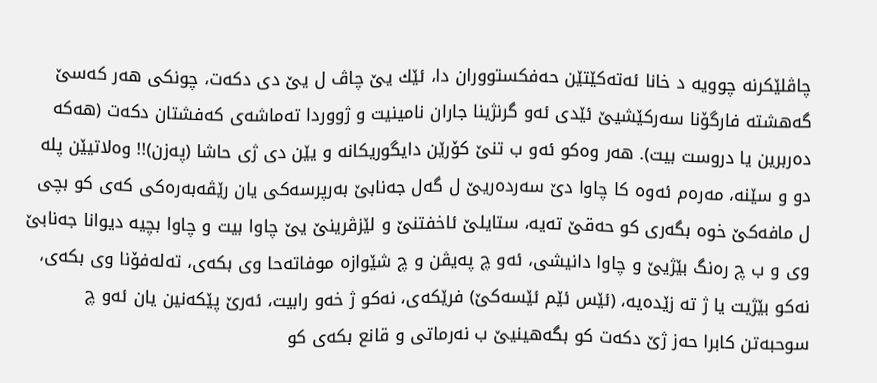چاڤلێكرنه‌ چوویه‌ د خانا ئه‌ته‌كێتێن حه‌فكستووران دا، ئێك یێ چاڤ ل یێ دى دكه‌ت، چونكى هه‌ر كه‌سێ گه‌هشته‌ فارگۆنا سه‌ركێشیێ ئێدى ئه‌و گرنژینا جاران نامینیت و ژووردا ته‌ماشه‌ى كه‌فشتان دكه‌ت (هه‌كه‌ ده‌ربرین یا دروست بیت). هه‌ر وه‌كو ئه‌و ب تنێ كۆرێن دایگوریكانه‌ و یێن دی ژى حاشا (په‌زن)!! وه‌لاتیێن پله‌ دو و سێنه‌، مه‌ره‌م ئه‌وه‌ كا چاوا دێ سه‌رده‌ریێ ل گه‌ل جه‌نابێ به‌رپرسه‌كى یان رێڤه‌به‌ره‌كى كه‌ی كو بچی ل مافه‌كێ خوه‌ بگه‌ری كو حه‌قێ ته‌یه‌، ستایلێ ئاخفتنێ و لێزڤرینێ یێ چاوا بیت و چاوا بچیه‌ دیوانا جه‌نابێ وى و ب چ ره‌نگ بێژیێ و چاوا دانیشى، ئه‌و چ په‌یڤن و چ شێوازه‌ موفاته‌حا وى بكه‌ى، ته‌له‌فۆنا وى بكه‌ى، نه‌كو بێژیت یا ژ ته‌ زێده‌یه‌، (ئێس ئێم ئێسه‌كێ) فرێكه‌ى، نه‌كو ژ خه‌و رابیت، ئه‌رێ پێكه‌نین یان ئه‌و چ سوحبه‌تن كابرا حه‌ز ژێ دكه‌ت كو بگه‌هینیێ ب نه‌رماتى و قانع بكه‌ى كو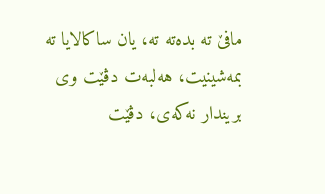مافێ ته‌ بده‌ته‌ ته‌، یان ساكالایا ته‌ بمه‌شینیت، هه‌لبه‌ت دڤێت وى بریندار نه‌كه‌ى، دڤێت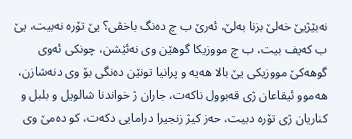نه‌بێژیێ خه‌لێ بزنا به‌لێ، ئه‌رێ ب چ ده‌نگ باخڤى؟ یێ تۆره‌ نه‌بیت، یێ ب كه‌یف بیت، ب چ مووزیكا گوهێن وى نه‌ئێشن، چونكى ئه‌وى گوهه‌كێ مووزیكى یێ بالا هه‌یه‌ و پرانیا تونێن ده‌نگى بۆ وى دنه‌شازن، هه‌موو ئیقاعان ژى قه‌بوول ناكه‌ت، جاران ژ خواندنا شالویل و بلبل و كناریان ژى تۆره‌ دبیت، حه‌ز كیژ زنجیرا درامایى دكه‌ت، كو ده‌مێ وى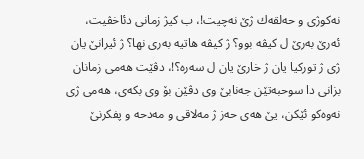نه‌كوژى و حه‌لقه‌ك ژێ نه‌چیت!، ب كیژ زمانى دئاخڤیت، ئه‌رێ به‌رێ ل كیڤه‌ بوو؟ ژ كیڤه‌ هاتیه‌ به‌رى نها؟ ژ ئیرانێ یان ژى ژ توركیا یان ژ خارێ یان ل سه‌ره‌؟!، دڤێت هه‌مى زمانان بزانى دا سوحبه‌تێن جه‌نابێ وى دڤێن بۆ وى بكه‌ى، هه‌مى ژى نه‌وه‌كو ئێكن، یێ هه‌ى حه‌ز ژ مه‌لاقی و مه‌دحه‌ و پفكرنێ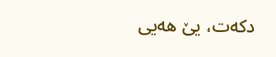دكه‌ت، یێ هه‌یى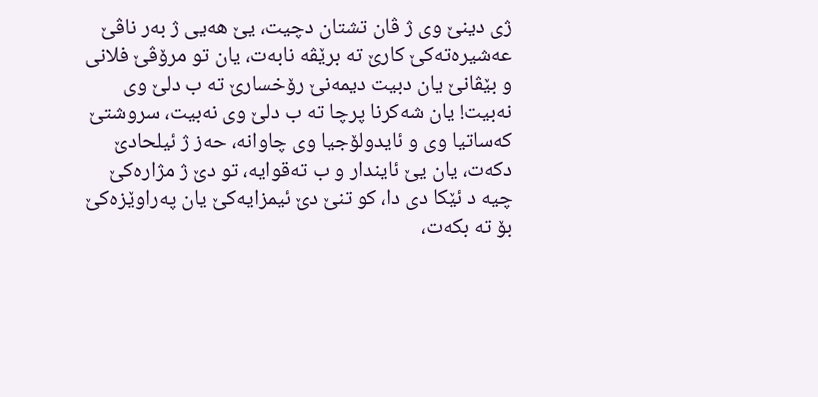ژى دینێ وى ژ ڤان تشتان دچیت، یێ هه‌یى ژ به‌ر ناڤێ عه‌شیره‌ته‌كێ كارێ ته‌ برێڤه‌ نابه‌ت، یان تو مرۆڤێ فلانى و بێڤانێ یان دبیت دیمه‌نێ رۆخسارێ ته‌ ب دلێ وى نه‌بیت! یان شه‌كرنا پرچا ته‌ ب دلێ وى نه‌بیت، سروشتێ كه‌ساتیا وى و ئایدولۆجیا وى چاوانه‌، حه‌ز ژ ئیلحادێ دكه‌ت، یان یێ ئایندار و ب ته‌قوایه‌، تو دێ ژ مژاره‌كێ چیه‌ د ئێكا دى دا، كو تنێ دێ ئیمزایه‌كێ یان په‌راوێزه‌كێ بۆ ته‌ بكه‌ت،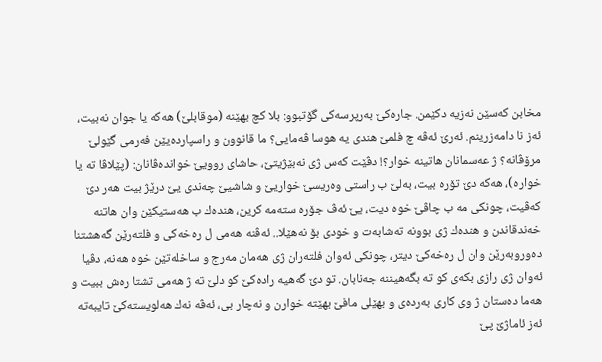مخابن كه‌سێن نه‌زیه دكێمن. جاره‌كێ به‌رپرسه‌كى گۆتبوو: بلا كچ بهێنه‌ (موقابلێ) هه‌كه‌ یا جوان نه‌بیت، ئه‌ز نا دامه‌زرینم. ئه‌رێ ئه‌ڤه‌ چ فلمێ هندى یه‌ هوسا ڤه‌مایى؟ ما قانوون و راسپارده‌یێن فه‌رمى گێولێ مرۆڤانه‌؟ ژ عه‌سمانان هاتینه‌ خوار؟! دڤێت كه‌س ژى نه‌بێژیتێ، حاشاى روویێ خوانده‌ڤانان: (پێلاڤا ته‌ یا خواره‌)، هه‌كه‌ دێ تۆره‌ بیت، به‌لێ ب راستى وه‌ریسێ خواریێ و شاشیێ چه‌ندى یێ درێژ بیت هه‌ر دێ كه‌ڤیت، چونكی مه‌ ب چاڤێ خوه‌ دیت، یێ ئه‌ڤ جۆره‌ سته‌مه‌ كرین، هنده‌ك ب هه‌ستیكێن وان هاتنه‌ خه‌ندقاندن و هنده‌ك ژى بوونه‌ ته‌شابه‌ت و خودى بۆ نه‌هێلا.. ئه‌ڤنه‌ هه‌مى ل ره‌خه‌كى و فلته‌رێن گه‌هشتنا ده‌وروبه‌رێن وان ل ره‌خه‌كێ دیتر، چونكی ئه‌وان فلته‌ران ژى هه‌مان مه‌رج و ساخله‌تێن خوه‌ هه‌نه‌، دڤیا ئه‌وان ژى رازى بكه‌ى كو ته‌ بگه‌هیننه‌ جه‌نابان. تو دێ گه‌هیه‌ راده‌كێ كو دلێ ته‌ ژ هه‌مى تشتا ره‌ش ببیت و هه‌ما ده‌ستان ژ وى كارى به‌رده‌ی و بهێلى مافێ بهێته‌ خوارن و نه‌چار بى، ئه‌ڤه‌ نه‌ك هه‌لویسته‌كێ تایبه‌ته‌ ئه‌ز ئاماژێ پێ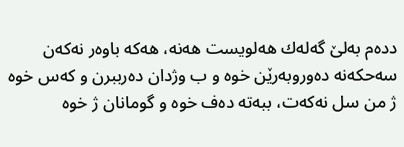دده‌م به‌لێ گه‌له‌ك هه‌لویست هه‌نه‌، هه‌كه‌ باوه‌ر نه‌كه‌ن سه‌حكه‌نه‌ ده‌وروبه‌رێن خوه‌ و ب وژدان ده‌رببرن و كه‌س خوه‌ ژ من سل نه‌كه‌ت، ببه‌ته‌ ده‌ف خوه‌ و گومانان ژ خوه‌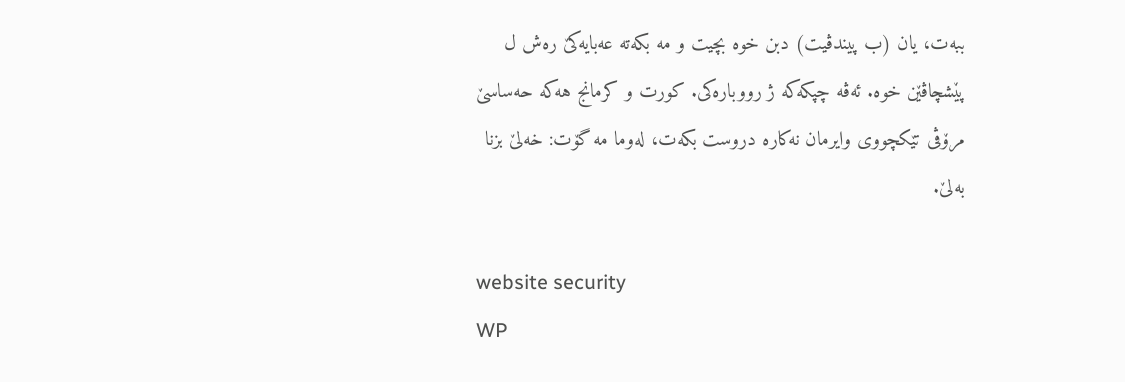ببه‌ت، یان (ب پیندڤیت) دبن خوه‌ بچیت و مه‌ بكه‌ته‌ عه‌بایه‌كێ ره‌ش ل پێشچاڤێن خوه‌. ئه‌ڤه‌ چپكه‌كه‌ ژ رووباره‌كى. كورت و كرمانج هه‌كه‌ حه‌ساسێ مرۆڤى تێكچووی وایرمان نه‌كاره‌ دروست بكه‌ت، له‌وما مه‌ گۆت: خه‌لێ بزنا به‌لێ.

website security
WP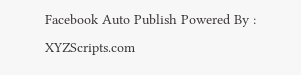Facebook Auto Publish Powered By : XYZScripts.com